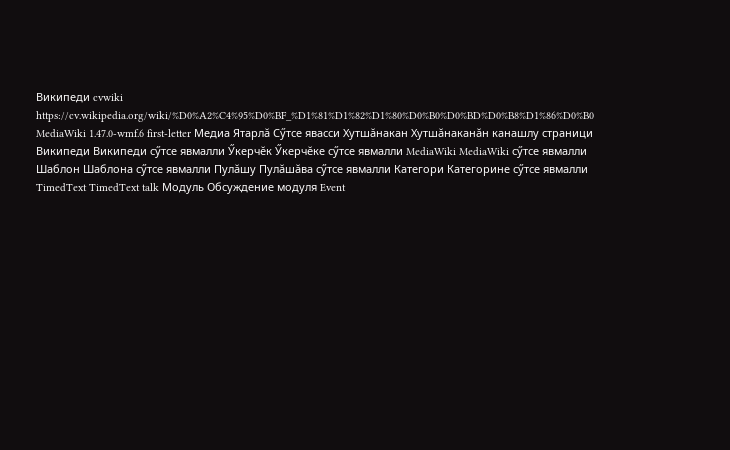Википеди cvwiki https://cv.wikipedia.org/wiki/%D0%A2%C4%95%D0%BF_%D1%81%D1%82%D1%80%D0%B0%D0%BD%D0%B8%D1%86%D0%B0 MediaWiki 1.47.0-wmf.6 first-letter Медиа Ятарлă Сӳтсе явасси Хутшăнакан Хутшăнаканăн канашлу страници Википеди Википеди сӳтсе явмалли Ӳкерчĕк Ӳкерчĕке сӳтсе явмалли MediaWiki MediaWiki сӳтсе явмалли Шаблон Шаблона сӳтсе явмалли Пулăшу Пулăшăва сӳтсе явмалли Категори Категорине сӳтсе явмалли TimedText TimedText talk Модуль Обсуждение модуля Event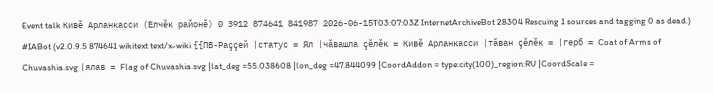Event talk Кивĕ Арланкасси (Елчĕк районĕ) 0 3912 874641 841987 2026-06-15T03:07:03Z InternetArchiveBot 28304 Rescuing 1 sources and tagging 0 as dead.) #IABot (v2.0.9.5 874641 wikitext text/x-wiki {{ПВ-Раççей |статус = Ял |чăвашла çĕлĕк = Кивĕ Арланкасси |тăван çĕлĕк = |герб = Coat of Arms of Chuvashia.svg |ялав = Flag of Chuvashia.svg |lat_deg =55.038608 |lon_deg =47.844099 |CoordAddon = type:city(100)_region:RU |CoordScale =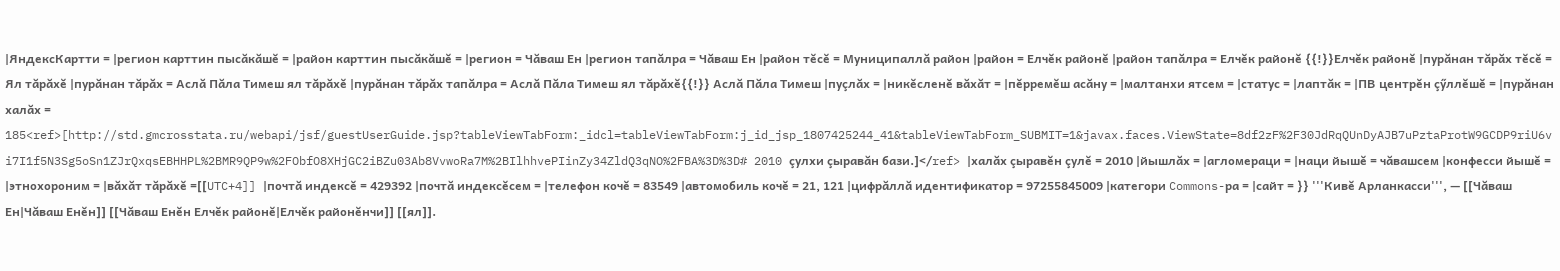|ЯндексКартти = |регион карттин пысăкăшĕ = |район карттин пысăкăшĕ = |регион = Чăваш Ен |регион тапăлра = Чăваш Ен |район тĕсĕ = Муниципаллă район |район = Елчĕк районĕ |район тапăлра = Елчĕк районĕ {{!}}Елчĕк районĕ |пурăнан тăрăх тĕсĕ = Ял тăрăхĕ |пурăнан тăрăх = Аслă Пăла Тимеш ял тăрăхĕ |пурăнан тăрăх тапăлра = Аслă Пăла Тимеш ял тăрăхĕ{{!}} Аслă Пăла Тимеш |пуçлăх = |никĕсленĕ вăхăт = |пĕрремĕш асăну = |малтанхи ятсем = |статус = |лаптăк = |ПВ центрĕн çӳллĕшĕ = |пурăнан халăх = 185<ref>[http://std.gmcrosstata.ru/webapi/jsf/guestUserGuide.jsp?tableViewTabForm:_idcl=tableViewTabForm:j_id_jsp_1807425244_41&tableViewTabForm_SUBMIT=1&javax.faces.ViewState=8df2zF%2F30JdRqQUnDyAJB7uPztaProtW9GCDP9riU6vi7I1f5N3Sg5oSn1ZJrQxqsEBHHPL%2BMR9QP9w%2FObfO8XHjGC2iBZu03Ab8VvwoRa7M%2BIlhhvePIinZy34ZldQ3qNO%2FBA%3D%3D# 2010 çулхи çыравăн бази.]</ref> |халăх çыравĕн çулĕ = 2010 |йышлăх = |агломераци = |наци йышĕ = чăвашсем |конфесси йышĕ = |этнохороним = |вăхăт тăрăхĕ =[[UTC+4]] |почтă индексĕ = 429392 |почтă индексĕсем = |телефон кочĕ = 83549 |автомобиль кочĕ = 21, 121 |цифрăллă идентификатор = 97255845009 |категори Commons-ра = |сайт = }} '''Кивĕ Арланкасси''', — [[Чăваш Ен|Чăваш Енĕн]] [[Чăваш Енĕн Елчĕк районĕ|Елчĕк районĕнчи]] [[ял]].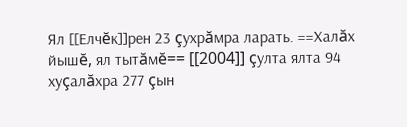Ял [[Елчĕк]]рен 23 çухрăмра ларать. ==Халăх йышĕ, ял тытăмĕ== [[2004]] çулта ялта 94 хуçалăхра 277 çын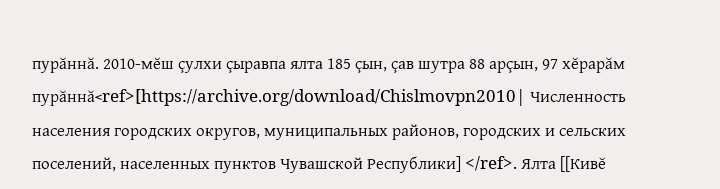пурăннă. 2010-мĕш çулхи çыравпа ялта 185 çын, çав шутра 88 арçын, 97 хĕрарăм пурăннă<ref>[https://archive.org/download/Chislmovpn2010| Численность населения городских округов, муниципальных районов, городских и сельских поселений, населенных пунктов Чувашской Республики] </ref>. Ялта [[Кивĕ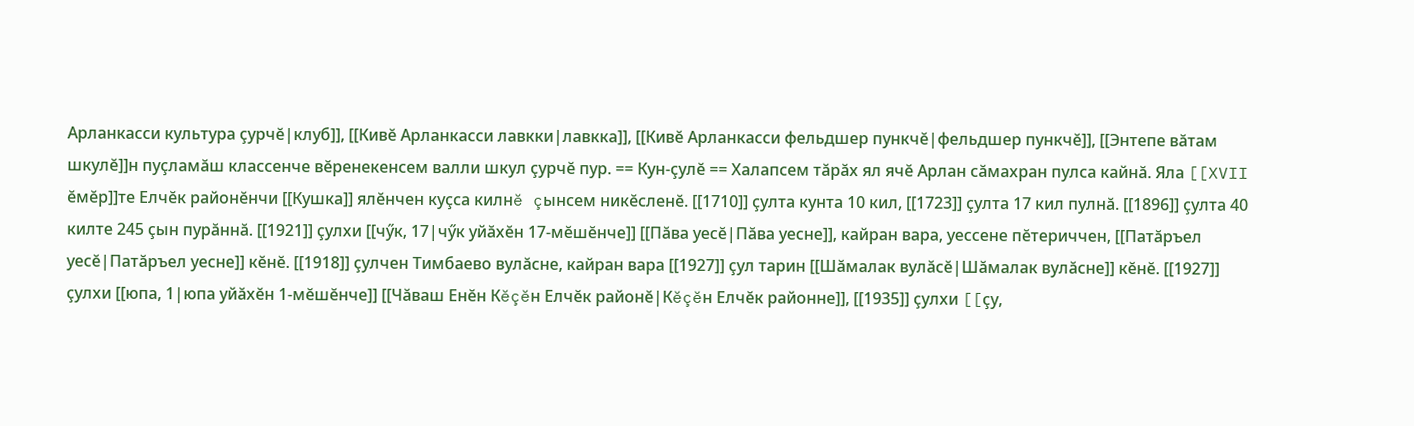Арланкасси культура çурчĕ|клуб]], [[Кивĕ Арланкасси лавкки|лавкка]], [[Кивĕ Арланкасси фельдшер пункчĕ|фельдшер пункчĕ]], [[Энтепе вăтам шкулĕ]]н пуçламăш классенче вĕренекенсем валли шкул çурчĕ пур. == Кун-çулĕ == Халапсем тăрăх ял ячĕ Арлан сăмахран пулса кайнă. Яла [[XVII ĕмĕр]]те Елчĕк районĕнчи [[Кушка]] ялĕнчен куçса килнĕ çынсем никĕсленĕ. [[1710]] çулта кунта 10 кил, [[1723]] çулта 17 кил пулнă. [[1896]] çулта 40 килте 245 çын пурăннă. [[1921]] çулхи [[чӳк, 17|чӳк уйăхĕн 17-мĕшĕнче]] [[Пăва уесĕ|Пăва уесне]], кайран вара, уессене пĕтериччен, [[Патăръел уесĕ|Патăръел уесне]] кĕнĕ. [[1918]] çулчен Тимбаево вулăсне, кайран вара [[1927]] çул тарин [[Шăмалак вулăсĕ|Шăмалак вулăсне]] кĕнĕ. [[1927]] çулхи [[юпа, 1|юпа уйăхĕн 1-мĕшĕнче]] [[Чăваш Енĕн Кĕçĕн Елчĕк районĕ|Кĕçĕн Елчĕк районне]], [[1935]] çулхи [[çу,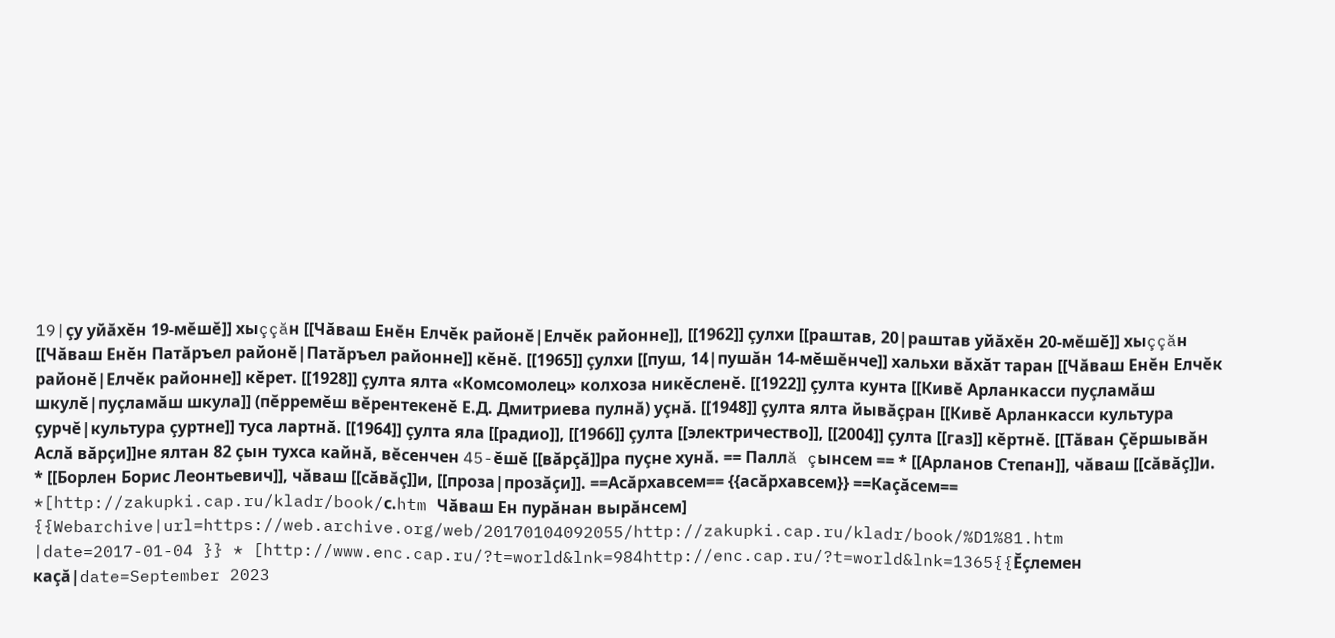19|çу уйăхĕн 19-мĕшĕ]] хыççăн [[Чăваш Енĕн Елчĕк районĕ|Елчĕк районне]], [[1962]] çулхи [[раштав, 20|раштав уйăхĕн 20-мĕшĕ]] хыççăн [[Чăваш Енĕн Патăръел районĕ|Патăръел районне]] кĕнĕ. [[1965]] çулхи [[пуш, 14|пушăн 14-мĕшĕнче]] хальхи вăхăт таран [[Чăваш Енĕн Елчĕк районĕ|Елчĕк районне]] кĕрет. [[1928]] çулта ялта «Комсомолец» колхоза никĕсленĕ. [[1922]] çулта кунта [[Кивĕ Арланкасси пуçламăш шкулĕ|пуçламăш шкула]] (пĕрремĕш вĕрентекенĕ Е.Д. Дмитриева пулнă) уçнă. [[1948]] çулта ялта йывăçран [[Кивĕ Арланкасси культура çурчĕ|культура çуртне]] туса лартнă. [[1964]] çулта яла [[радио]], [[1966]] çулта [[электричество]], [[2004]] çулта [[газ]] кĕртнĕ. [[Тăван Çĕршывăн Аслă вăрçи]]не ялтан 82 çын тухса кайнă, вĕсенчен 45-ĕшĕ [[вăрçă]]ра пуçне хунă. == Паллă çынсем == * [[Арланов Степан]], чăваш [[сăвăç]]и. * [[Борлен Борис Леонтьевич]], чăваш [[сăвăç]]и, [[проза|прозăçи]]. ==Асăрхавсем== {{асăрхавсем}} ==Каçăсем== *[http://zakupki.cap.ru/kladr/book/с.htm Чăваш Ен пурăнан вырăнсем] {{Webarchive|url=https://web.archive.org/web/20170104092055/http://zakupki.cap.ru/kladr/book/%D1%81.htm |date=2017-01-04 }} * [http://www.enc.cap.ru/?t=world&lnk=984http://enc.cap.ru/?t=world&lnk=1365{{Ĕçлемен каçă|date=September 2023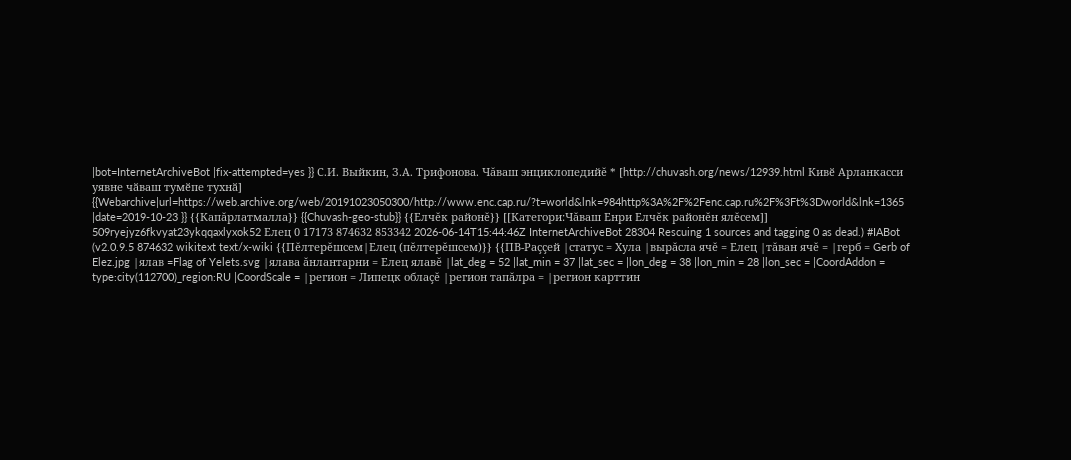|bot=InternetArchiveBot |fix-attempted=yes }} С.И. Выйкин, З.А. Трифонова. Чăваш энциклопедийĕ * [http://chuvash.org/news/12939.html Кивӗ Арланкасси уявне чӑваш тумӗпе тухнӑ] {{Webarchive|url=https://web.archive.org/web/20191023050300/http://www.enc.cap.ru/?t=world&lnk=984http%3A%2F%2Fenc.cap.ru%2F%3Ft%3Dworld&lnk=1365 |date=2019-10-23 }} {{Капăрлатмалла}} {{Chuvash-geo-stub}} {{Елчĕк районĕ}} [[Категори:Чăваш Енри Елчĕк районĕн ялĕсем]] 509ryejyz6fkvyat23ykqqaxlyxok52 Елец 0 17173 874632 853342 2026-06-14T15:44:46Z InternetArchiveBot 28304 Rescuing 1 sources and tagging 0 as dead.) #IABot (v2.0.9.5 874632 wikitext text/x-wiki {{Пĕлтерĕшсем|Елец (пĕлтерĕшсем)}} {{ПВ-Раççей |статус = Хула |вырăсла ячĕ = Елец |тăван ячĕ = |герб = Gerb of Elez.jpg |ялав =Flag of Yelets.svg |ялава ăнлантарни = Елец ялавĕ |lat_deg = 52 |lat_min = 37 |lat_sec = |lon_deg = 38 |lon_min = 28 |lon_sec = |CoordAddon = type:city(112700)_region:RU |CoordScale = |регион = Липецк облаçĕ |регион тапăлра = |регион карттин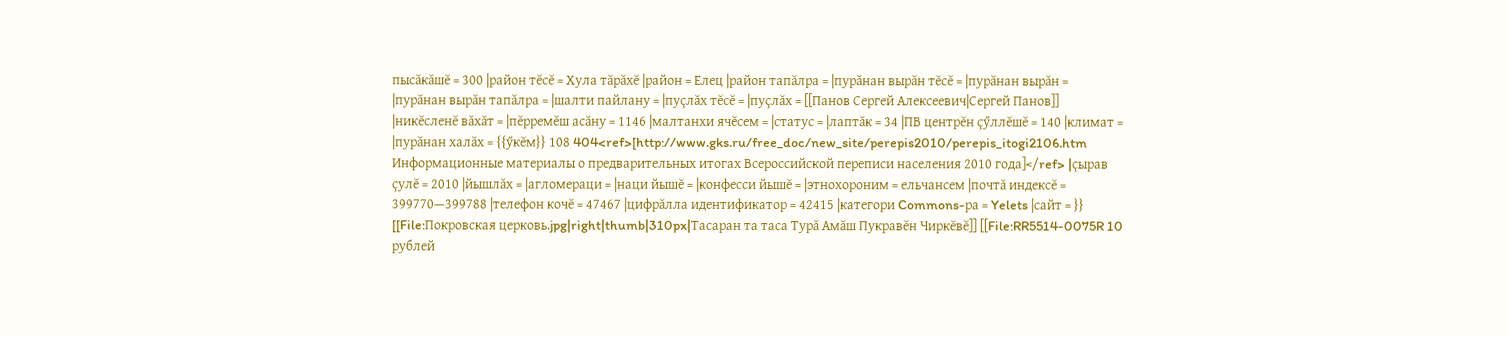пысăкăшĕ = 300 |район тĕсĕ = Хула тăрăхĕ |район = Елец |район тапăлра = |пурăнан вырăн тĕсĕ = |пурăнан вырăн = |пурăнан вырăн тапăлра = |шалти пайлану = |пуçлăх тĕсĕ = |пуçлăх = [[Панов Сергей Алексеевич|Сергей Панов]] |никĕсленĕ вăхăт = |пĕрремĕш асăну = 1146 |малтанхи ячĕсем = |статус = |лаптăк = 34 |ПВ центрĕн çӳллĕшĕ = 140 |климат = |пурăнан халăх = {{ӳкĕм}} 108 404<ref>[http://www.gks.ru/free_doc/new_site/perepis2010/perepis_itogi2106.htm Информационные материалы о предварительных итогах Всероссийской переписи населения 2010 года]</ref> |çырав çулĕ = 2010 |йышлăх = |агломераци = |наци йышĕ = |конфесси йышĕ = |этнохороним = ельчансем |почтă индексĕ = 399770—399788 |телефон кочĕ = 47467 |цифрăлла идентификатор = 42415 |категори Commons-ра = Yelets |сайт = }} [[File:Покровская церковь.jpg|right|thumb|310px|Тасаран та таса Турă Амăш Пукравĕн Чиркĕвĕ]] [[File:RR5514-0075R 10 рублей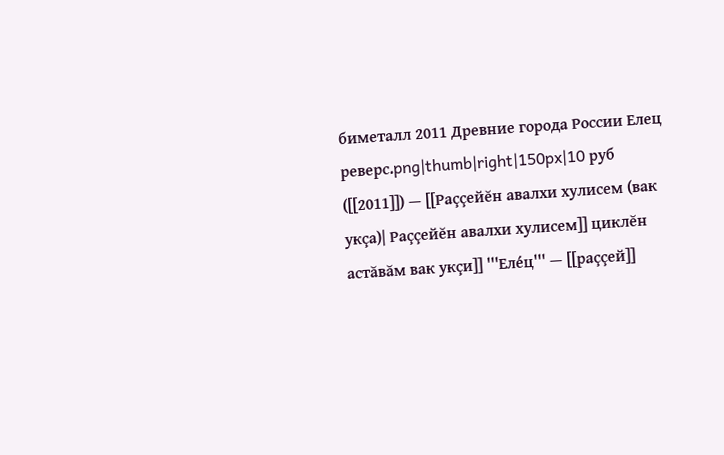биметалл 2011 Древние города России Елец реверс.png|thumb|right|150px|10 руб ([[2011]]) — [[Раççейĕн авалхи хулисем (вак укçа)| Раççейĕн авалхи хулисем]] циклĕн астăвăм вак укçи]] '''Еле́ц''' — [[раççей]]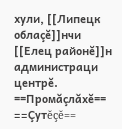хули, [[Липецк облаçĕ]]нчи [[Елец районĕ]]н администраци центрĕ. ==Промăçлăхĕ== ==Çутĕçĕ==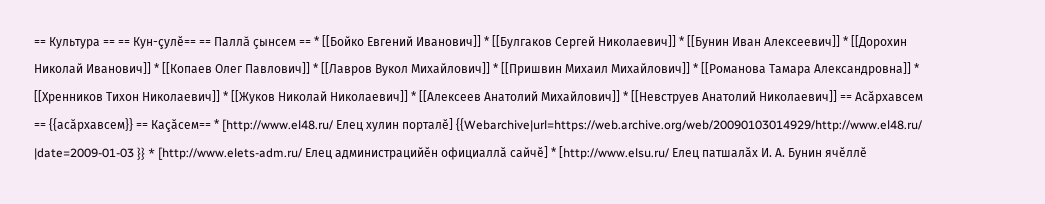== Культура == == Кун-çулĕ== == Паллă çынсем == * [[Бойко Евгений Иванович]] * [[Булгаков Сергей Николаевич]] * [[Бунин Иван Алексеевич]] * [[Дорохин Николай Иванович]] * [[Копаев Олег Павлович]] * [[Лавров Вукол Михайлович]] * [[Пришвин Михаил Михайлович]] * [[Романова Тамара Александровна]] * [[Хренников Тихон Николаевич]] * [[Жуков Николай Николаевич]] * [[Алексеев Анатолий Михайлович]] * [[Невструев Анатолий Николаевич]] == Асăрхавсем == {{асăрхавсем}} == Каçăсем== * [http://www.el48.ru/ Елец хулин порталĕ] {{Webarchive|url=https://web.archive.org/web/20090103014929/http://www.el48.ru/ |date=2009-01-03 }} * [http://www.elets-adm.ru/ Елец администрацийĕн официаллă сайчĕ] * [http://www.elsu.ru/ Елец патшалăх И. А. Бунин ячĕллĕ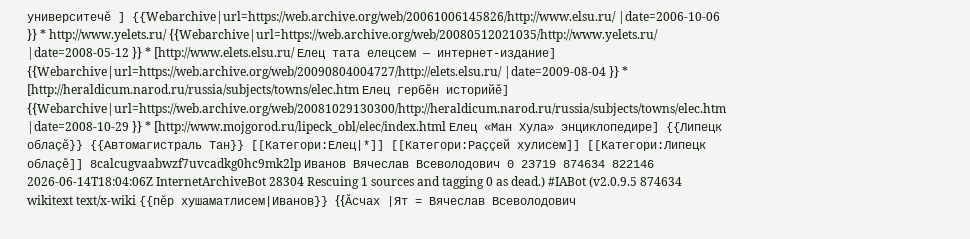университечĕ ] {{Webarchive|url=https://web.archive.org/web/20061006145826/http://www.elsu.ru/ |date=2006-10-06 }} * http://www.yelets.ru/ {{Webarchive|url=https://web.archive.org/web/20080512021035/http://www.yelets.ru/ |date=2008-05-12 }} * [http://www.elets.elsu.ru/ Елец тата елецсем — интернет-издание] {{Webarchive|url=https://web.archive.org/web/20090804004727/http://elets.elsu.ru/ |date=2009-08-04 }} * [http://heraldicum.narod.ru/russia/subjects/towns/elec.htm Елец гербĕн историйĕ] {{Webarchive|url=https://web.archive.org/web/20081029130300/http://heraldicum.narod.ru/russia/subjects/towns/elec.htm |date=2008-10-29 }} * [http://www.mojgorod.ru/lipeck_obl/elec/index.html Елец «Ман Хула» энциклопедире] {{Липецк облаçĕ}} {{Автомагистраль Тан}} [[Категори:Елец|*]] [[Категори:Раççей хулисем]] [[Категори:Липецк облаçĕ]] 8calcugvaabwzf7uvcadkg0hc9mk2lp Иванов Вячеслав Всеволодович 0 23719 874634 822146 2026-06-14T18:04:06Z InternetArchiveBot 28304 Rescuing 1 sources and tagging 0 as dead.) #IABot (v2.0.9.5 874634 wikitext text/x-wiki {{пĕр хушаматлисем|Иванов}} {{Ăсчах |Ят = Вячеслав Всеволодович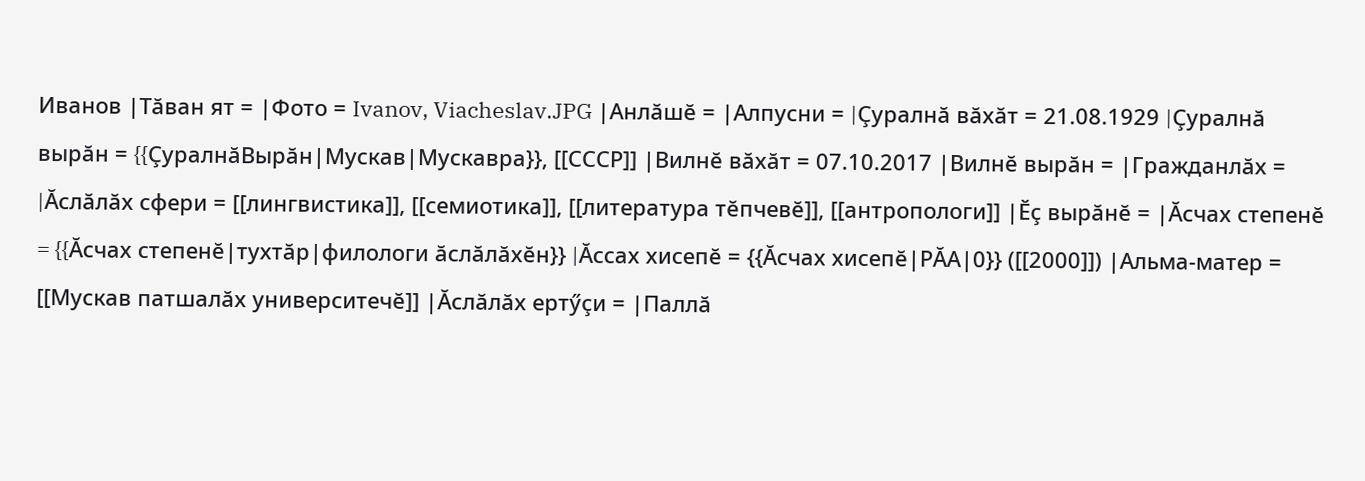Иванов |Тăван ят = |Фото = Ivanov, Viacheslav.JPG |Анлăшĕ = |Алпусни = |Çуралнă вăхăт = 21.08.1929 |Çуралнă вырăн = {{ÇуралнăВырăн|Мускав|Мускавра}}, [[СССР]] |Вилнĕ вăхăт = 07.10.2017 |Вилнĕ вырăн = |Гражданлăх = |Ăслăлăх сфери = [[лингвистика]], [[семиотика]], [[литература тĕпчевĕ]], [[антропологи]] |Ӗç вырăнĕ = |Ăсчах степенĕ = {{Ăсчах степенĕ|тухтăр|филологи ăслăлăхĕн}} |Ăссах хисепĕ = {{Ăсчах хисепĕ|РĂА|0}} ([[2000]]) |Альма-матер = [[Мускав патшалăх университечĕ]] |Ăслăлăх ертӳçи = |Паллă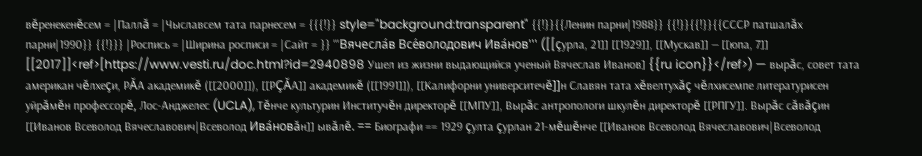вĕренекенĕсем = |Паллă = |Чыславсем тата парнесем = {{{!}} style="background:transparent" {{!}}{{Ленин парни|1988}} {{!}}{{!}}{{СССР патшалăх парни|1990}} {{!}}} |Роспись = |Ширина росписи = |Сайт = }} '''Вячесла́в Все́володович Ива́нов''' ([[çурла, 21]] [[1929]], [[Мускав]] — [[юпа, 7]] [[2017]]<ref>[https://www.vesti.ru/doc.html?id=2940898 Ушел из жизни выдающийся ученый Вячеслав Иванов] {{ru icon}}</ref>) — вырăс, совет тата американ чĕлхеçи, РĂА академикĕ ([[2000]]), [[РÇĂА]] академикĕ ([[1991]]), [[Калифорни университечĕ]]н Славян тата хĕвелтухăç чĕлхисемпе литературисен уйрăмĕн профессорĕ, Лос-Анджелес (UCLA), Тĕнче культурин Институчĕн директорĕ [[МПУ]], Вырăс антропологи шкулĕн директорĕ [[РПГУ]]. Вырăс сăвăçин [[Иванов Всеволод Вячеславович|Всеволод Ива́новăн]] ывăлĕ. == Биографи == 1929 çулта çурлан 21-мĕшĕнче [[Иванов Всеволод Вячеславович|Всеволод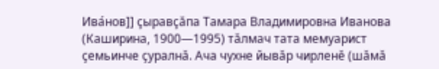Ива́нов]] çыравçăпа Тамара Владимировна Иванова (Каширина, 1900—1995) тăлмач тата мемуарист çемьинче çуралнă. Ача чухне йывăр чирленĕ (шăмă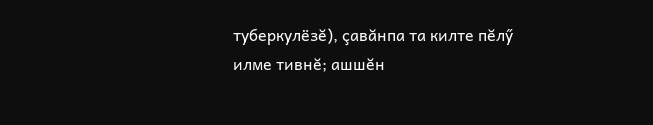туберкулёзĕ), çавăнпа та килте пĕлӳ илме тивнĕ; ашшĕн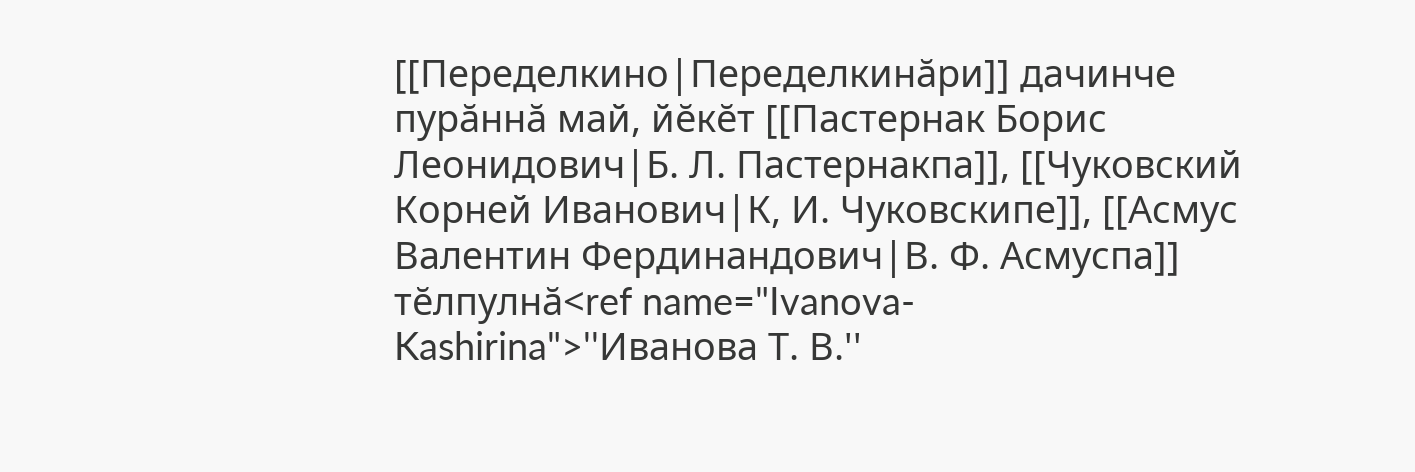[[Переделкино|Переделкинăри]] дачинче пурăннă май, йĕкĕт [[Пастернак Борис Леонидович|Б. Л. Пастернакпа]], [[Чуковский Корней Иванович|К, И. Чуковскипе]], [[Асмус Валентин Фердинандович|В. Ф. Асмуспа]] тĕлпулнă<ref name="Ivanova-Kashirina">''Иванова Т. В.''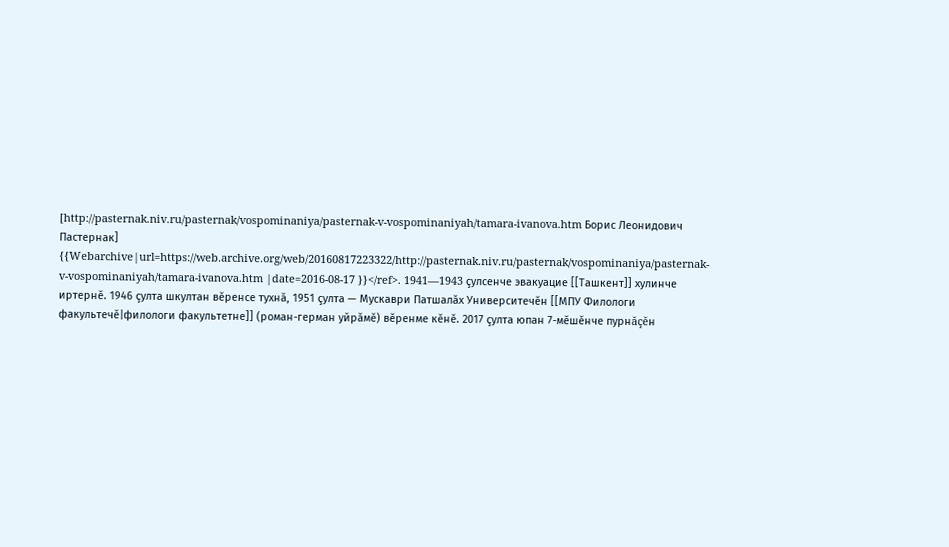[http://pasternak.niv.ru/pasternak/vospominaniya/pasternak-v-vospominaniyah/tamara-ivanova.htm Борис Леонидович Пастернак] {{Webarchive|url=https://web.archive.org/web/20160817223322/http://pasternak.niv.ru/pasternak/vospominaniya/pasternak-v-vospominaniyah/tamara-ivanova.htm |date=2016-08-17 }}</ref>. 1941—1943 çулсенче эвакуацие [[Ташкент]] хулинче иртернĕ. 1946 çулта шкултан вĕренсе тухнă, 1951 çулта — Мускаври Патшалăх Университечĕн [[МПУ Филологи факультечĕ|филологи факультетне]] (роман-герман уйрăмĕ) вĕренме кĕнĕ. 2017 çулта юпан 7-мĕшĕнче пурнăçĕн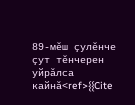89-мĕш çулĕнче çут тĕнчерен уйрăлса кайнă<ref>{{Cite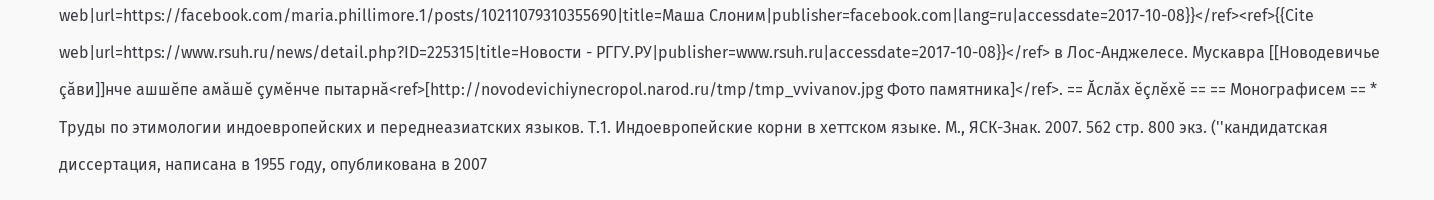web|url=https://facebook.com/maria.phillimore.1/posts/10211079310355690|title=Маша Слоним|publisher=facebook.com|lang=ru|accessdate=2017-10-08}}</ref><ref>{{Cite web|url=https://www.rsuh.ru/news/detail.php?ID=225315|title=Новости - РГГУ.РУ|publisher=www.rsuh.ru|accessdate=2017-10-08}}</ref> в Лос-Анджелесе. Мускавра [[Новодевичье çăви]]нче ашшĕпе амăшĕ çумĕнче пытарнă<ref>[http://novodevichiynecropol.narod.ru/tmp/tmp_vvivanov.jpg Фото памятника]</ref>. == Ăслăх ĕçлĕхĕ == == Монографисем == * Труды по этимологии индоевропейских и переднеазиатских языков. Т.1. Индоевропейские корни в хеттском языке. М., ЯСК-Знак. 2007. 562 стр. 800 экз. (''кандидатская диссертация, написана в 1955 году, опубликована в 2007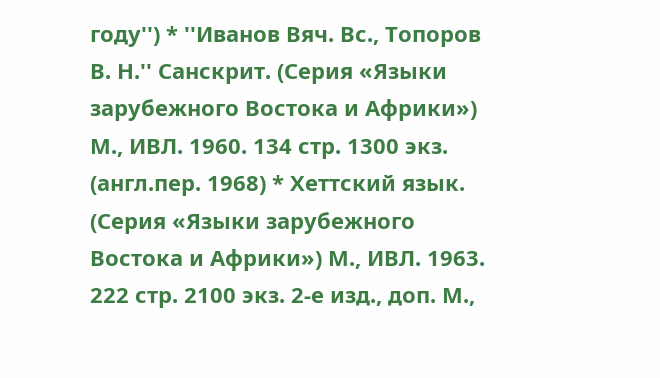году'') * ''Иванов Вяч. Вс., Топоров В. Н.'' Санскрит. (Серия «Языки зарубежного Востока и Африки») М., ИВЛ. 1960. 134 стр. 1300 экз. (англ.пер. 1968) * Хеттский язык. (Серия «Языки зарубежного Востока и Африки») М., ИВЛ. 1963. 222 стр. 2100 экз. 2-е изд., доп. М.,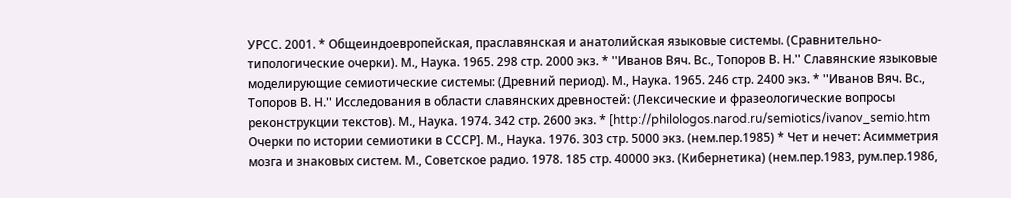УРСС. 2001. * Общеиндоевропейская, праславянская и анатолийская языковые системы. (Сравнительно-типологические очерки). М., Наука. 1965. 298 стр. 2000 экз. * ''Иванов Вяч. Вс., Топоров В. Н.'' Славянские языковые моделирующие семиотические системы: (Древний период). М., Наука. 1965. 246 стр. 2400 экз. * ''Иванов Вяч. Вс., Топоров В. Н.'' Исследования в области славянских древностей: (Лексические и фразеологические вопросы реконструкции текстов). М., Наука. 1974. 342 стр. 2600 экз. * [http://philologos.narod.ru/semiotics/ivanov_semio.htm Очерки по истории семиотики в СССР]. М., Наука. 1976. 303 стр. 5000 экз. (нем.пер.1985) * Чет и нечет: Асимметрия мозга и знаковых систем. М., Советское радио. 1978. 185 стр. 40000 экз. (Кибернетика) (нем.пер.1983, рум.пер.1986,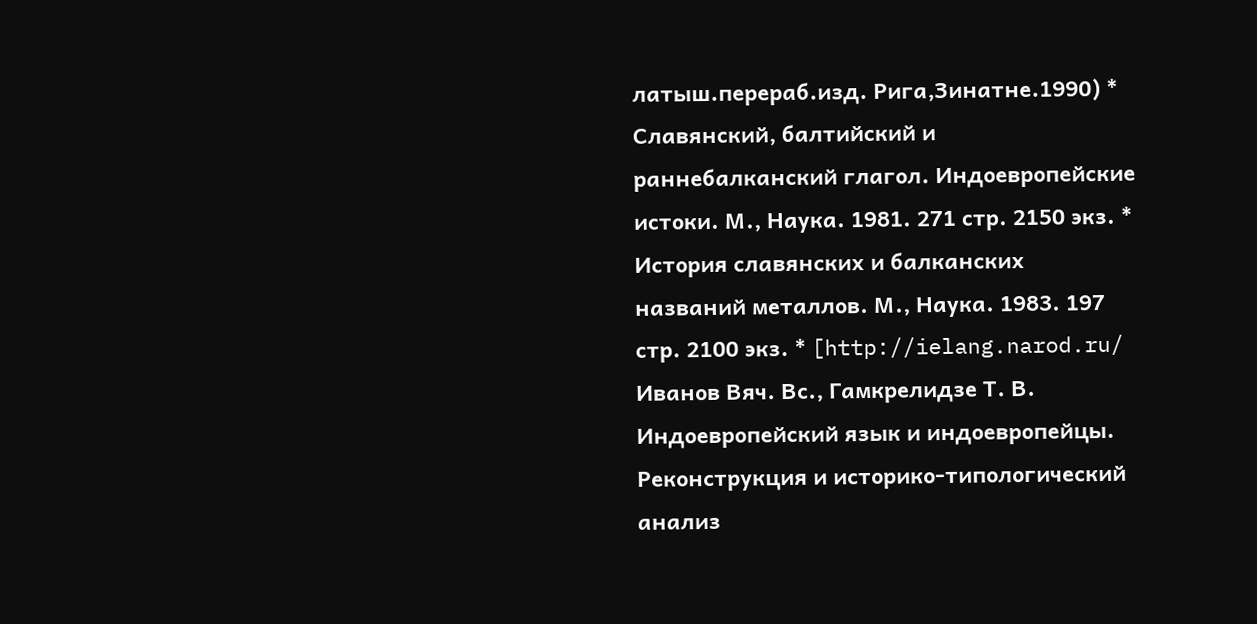латыш.перераб.изд. Рига,Зинатне.1990) * Славянский, балтийский и раннебалканский глагол. Индоевропейские истоки. М., Наука. 1981. 271 стр. 2150 экз. * История славянских и балканских названий металлов. М., Наука. 1983. 197 стр. 2100 экз. * [http://ielang.narod.ru/ Иванов Вяч. Вс., Гамкрелидзе Т. В. Индоевропейский язык и индоевропейцы. Реконструкция и историко-типологический анализ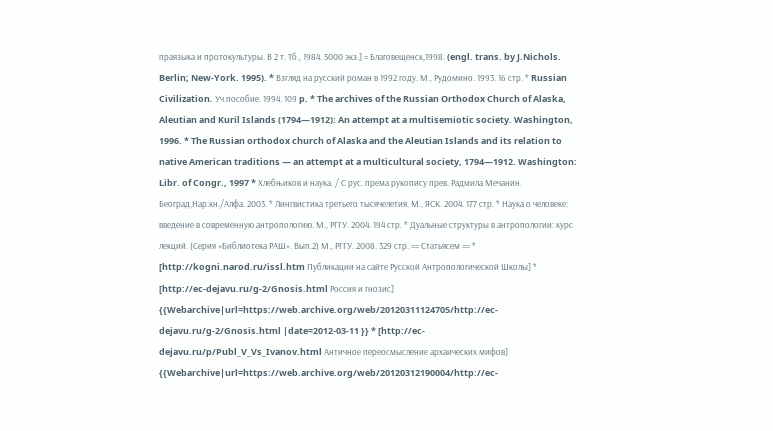праязыка и протокультуры. В 2 т. Тб., 1984. 5000 экз.] = Благовещенск,1998. (engl. trans. by J.Nichols. Berlin; New-York. 1995). * Взгляд на русский роман в 1992 году. М., Рудомино. 1993. 16 стр. * Russian Civilization. Уч.пособие. 1994. 109 p. * The archives of the Russian Orthodox Church of Alaska, Aleutian and Kuril Islands (1794—1912): An attempt at a multisemiotic society. Washington, 1996. * The Russian orthodox church of Alaska and the Aleutian Islands and its relation to native American traditions — an attempt at a multicultural society, 1794—1912. Washington: Libr. of Congr., 1997 * Хлебњиков и наука. / С рус. према рукопису прев. Радмила Мечанин. Београд,Нар.кн./Алфа. 2003. * Лингвистика третьего тысячелетия. М., ЯСК. 2004. 177 стр. * Наука о человеке: введение в современную антропологию. М., РГГУ. 2004. 194 стр. * Дуальные структуры в антропологии: курс лекций. (Серия «Библиотека РАШ». Вып.2) М., РГГУ. 2008. 329 стр. == Статьясем == * [http://kogni.narod.ru/issl.htm Публикации на сайте Русской Антропологической Школы] * [http://ec-dejavu.ru/g-2/Gnosis.html Россия и гнозис] {{Webarchive|url=https://web.archive.org/web/20120311124705/http://ec-dejavu.ru/g-2/Gnosis.html |date=2012-03-11 }} * [http://ec-dejavu.ru/p/Publ_V_Vs_Ivanov.html Античное переосмысление архаических мифов] {{Webarchive|url=https://web.archive.org/web/20120312190004/http://ec-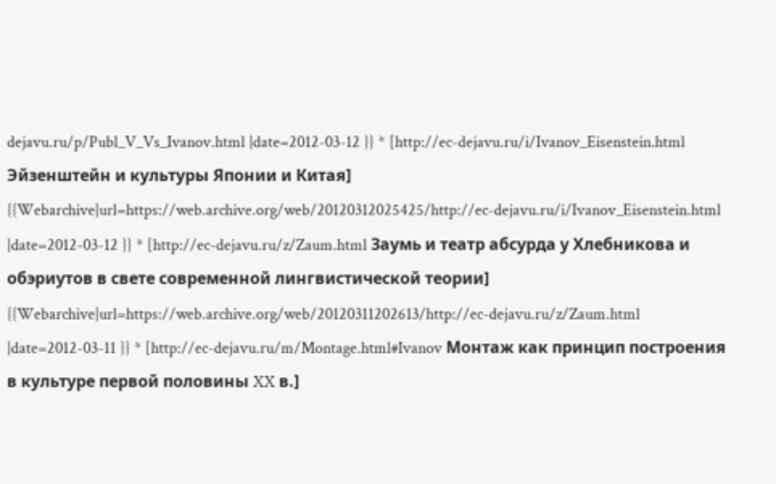dejavu.ru/p/Publ_V_Vs_Ivanov.html |date=2012-03-12 }} * [http://ec-dejavu.ru/i/Ivanov_Eisenstein.html Эйзенштейн и культуры Японии и Китая] {{Webarchive|url=https://web.archive.org/web/20120312025425/http://ec-dejavu.ru/i/Ivanov_Eisenstein.html |date=2012-03-12 }} * [http://ec-dejavu.ru/z/Zaum.html Заумь и театр абсурда у Хлебникова и обэриутов в свете современной лингвистической теории] {{Webarchive|url=https://web.archive.org/web/20120311202613/http://ec-dejavu.ru/z/Zaum.html |date=2012-03-11 }} * [http://ec-dejavu.ru/m/Montage.html#Ivanov Монтаж как принцип построения в культуре первой половины XX в.]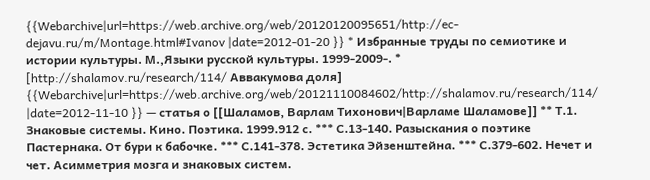{{Webarchive|url=https://web.archive.org/web/20120120095651/http://ec-dejavu.ru/m/Montage.html#Ivanov |date=2012-01-20 }} * Избранные труды по семиотике и истории культуры. М.,Языки русской культуры. 1999-2009-. * [http://shalamov.ru/research/114/ Аввакумова доля] {{Webarchive|url=https://web.archive.org/web/20121110084602/http://shalamov.ru/research/114/ |date=2012-11-10 }} — статья о [[Шаламов, Варлам Тихонович|Варламе Шаламове]] ** Т.1. Знаковые системы. Кино. Поэтика. 1999.912 с. *** С.13-140. Разыскания о поэтике Пастернака. От бури к бабочке. *** С.141-378. Эстетика Эйзенштейна. *** С.379-602. Нечет и чет. Асимметрия мозга и знаковых систем.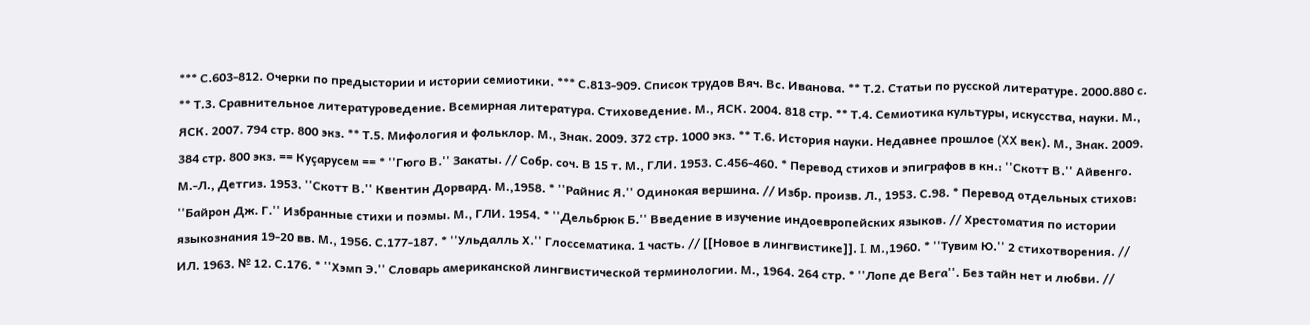*** С.603-812. Очерки по предыстории и истории семиотики. *** С.813-909. Список трудов Вяч. Вс. Иванова. ** Т.2. Статьи по русской литературе. 2000.880 с. ** Т.3. Сравнительное литературоведение. Всемирная литература. Стиховедение. М., ЯСК. 2004. 818 стр. ** Т.4. Семиотика культуры, искусства, науки. М., ЯСК. 2007. 794 стр. 800 экз. ** Т.5. Мифология и фольклор. М., Знак. 2009. 372 стр. 1000 экз. ** Т.6. История науки. Недавнее прошлое (XX век). М., Знак. 2009. 384 стр. 800 экз. == Куçарусем == * ''Гюго В.'' Закаты. // Собр. соч. В 15 т. М., ГЛИ. 1953. С.456-460. * Перевод стихов и эпиграфов в кн.: ''Скотт В.'' Айвенго. М.-Л., Детгиз. 1953. ''Скотт В.'' Квентин Дорвард. М.,1958. * ''Райнис Я.'' Одинокая вершина. // Избр. произв. Л., 1953. С.98. * Перевод отдельных стихов: ''Байрон Дж. Г.'' Избранные стихи и поэмы. М., ГЛИ. 1954. * ''Дельбрюк Б.'' Введение в изучение индоевропейских языков. // Хрестоматия по истории языкознания 19-20 вв. М., 1956. С.177-187. * ''Ульдалль Х.'' Глоссематика. 1 часть. // [[Новое в лингвистике]]. I. М.,1960. * ''Тувим Ю.'' 2 стихотворения. // ИЛ. 1963. № 12. С.176. * ''Хэмп Э.'' Словарь американской лингвистической терминологии. М., 1964. 264 стр. * ''Лопе де Вега''. Без тайн нет и любви. //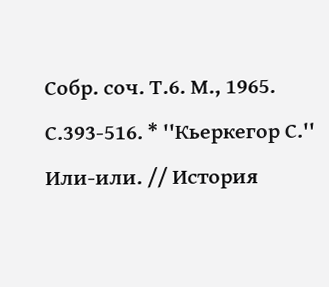Собр. соч. Т.6. М., 1965. С.393-516. * ''Кьеркегор С.'' Или-или. // История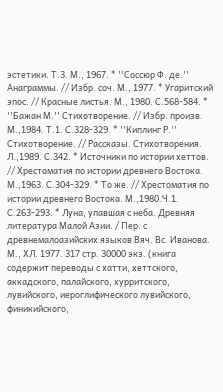эстетики. Т.3. М., 1967. * ''Соссюр Ф. де.'' Анаграммы. // Избр. соч. М., 1977. * Угаритский эпос. // Красные листья. М., 1980. С.568-584. * ''Бажан М.'' Стихотворение. // Избр. произв. М.,1984. Т.1. С.328-329. * ''Киплинг Р.'' Стихотворение. // Рассказы. Стихотворения. Л.,1989. С.342. * Источники по истории хеттов. // Хрестоматия по истории древнего Востока. М.,1963. С.304-329. * То же. // Хрестоматия по истории древнего Востока. М.,1980.Ч.1. С.263-293. * Луна, упавшая с неба. Древняя литература Малой Азии. / Пер. с древнемалоазийских языков Вяч. Вс. Иванова. М., ХЛ. 1977. 317 стр. 30000 экз. (книга содержит переводы с хатти, хеттского, аккадского, палайского, хурритского, лувийского, иероглифического лувийского, финикийского,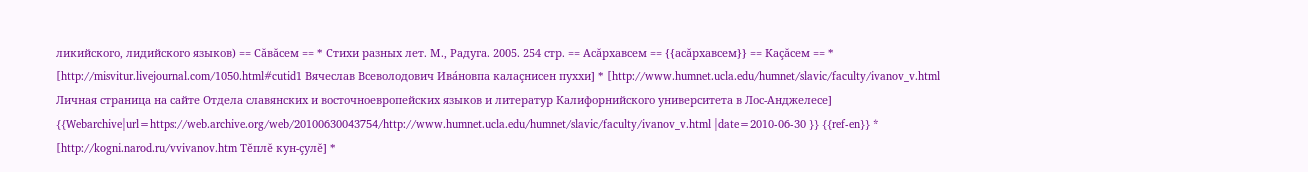ликийского, лидийского языков) == Сăвăсем == * Стихи разных лет. М., Радуга. 2005. 254 стр. == Асăрхавсем == {{асăрхавсем}} == Каçăсем == * [http://misvitur.livejournal.com/1050.html#cutid1 Вячеслав Всеволодович Ива́новпа калаçнисен пуххи] * [http://www.humnet.ucla.edu/humnet/slavic/faculty/ivanov_v.html Личная страница на сайте Отдела славянских и восточноевропейских языков и литератур Калифорнийского университета в Лос-Анджелесе] {{Webarchive|url=https://web.archive.org/web/20100630043754/http://www.humnet.ucla.edu/humnet/slavic/faculty/ivanov_v.html |date=2010-06-30 }} {{ref-en}} * [http://kogni.narod.ru/vvivanov.htm Тĕплĕ кун-çулĕ] *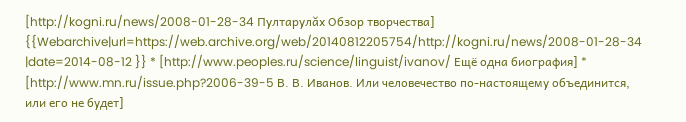[http://kogni.ru/news/2008-01-28-34 Пултарулăх Обзор творчества] {{Webarchive|url=https://web.archive.org/web/20140812205754/http://kogni.ru/news/2008-01-28-34 |date=2014-08-12 }} * [http://www.peoples.ru/science/linguist/ivanov/ Ещё одна биография] * [http://www.mn.ru/issue.php?2006-39-5 В. В. Иванов. Или человечество по-настоящему объединится, или его не будет]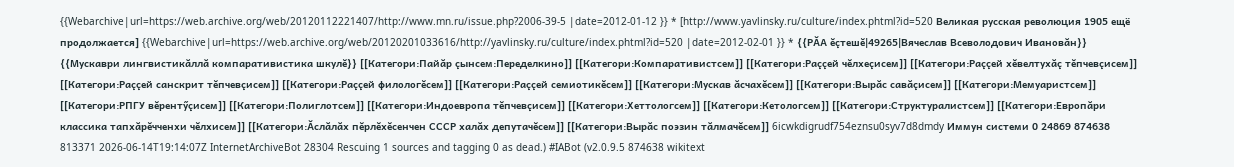{{Webarchive|url=https://web.archive.org/web/20120112221407/http://www.mn.ru/issue.php?2006-39-5 |date=2012-01-12 }} * [http://www.yavlinsky.ru/culture/index.phtml?id=520 Великая русская революция 1905 ещё продолжается] {{Webarchive|url=https://web.archive.org/web/20120201033616/http://yavlinsky.ru/culture/index.phtml?id=520 |date=2012-02-01 }} * {{РĂА ĕçтешĕ|49265|Вячеслав Всеволодович Ивановăн}} {{Мускаври лингвистикăллă компаративистика шкулĕ}} [[Категори:Пайăр çынсем:Переделкино]] [[Категори:Компаративистсем]] [[Категори:Раççей чĕлхеçисем]] [[Категори:Раççей хĕвелтухăç тĕпчевçисем]] [[Категори:Раççей санскрит тĕпчевçисем]] [[Категори:Раççей филологĕсем]] [[Категори:Раççей семиотикĕсем]] [[Категори:Мускав ăсчахĕсем]] [[Категори:Вырăс савăçисем]] [[Категори:Мемуаристсем]] [[Категори:РПГУ вĕрентӳçисем]] [[Категори:Полиглотсем]] [[Категори:Индоевропа тĕпчевçисем]] [[Категори:Хеттологсем]] [[Категори:Кетологсем]] [[Категори:Структуралистсем]] [[Категори:Европăри классика тапхăрĕчченхи чĕлхисем]] [[Категори:Ăслăлăх пĕрлĕхĕсенчен СССР халăх депутачĕсем]] [[Категори:Вырăс поэзин тăлмачĕсем]] 6icwkdigrudf754eznsu0syv7d8dmdy Иммун системи 0 24869 874638 813371 2026-06-14T19:14:07Z InternetArchiveBot 28304 Rescuing 1 sources and tagging 0 as dead.) #IABot (v2.0.9.5 874638 wikitext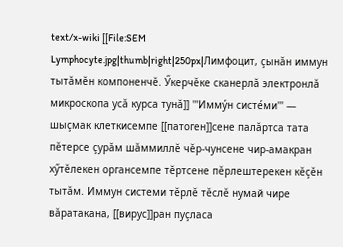text/x-wiki [[File:SEM Lymphocyte.jpg|thumb|right|250px|Лимфоцит, çынăн иммун тытăмĕн компоненчĕ. Ӳкерчĕке сканерлă электронлă микроскопа усă курса тунă]] '''Имму́н систе́ми''' — шыçмак клеткисемпе [[патоген]]сене палăртса тата пĕтерсе çурăм шăммиллĕ чĕр-чунсене чир-амакран хӳтĕлекен органсемпе тĕртсене пĕрлештерекен кĕçĕн тытăм. Иммун системи тĕрлĕ тĕслĕ нумай чире вăратакана, [[вирус]]ран пуçласа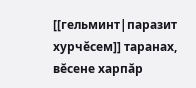[[гельминт|паразит хурчĕсем]] таранах, вĕсене харпăр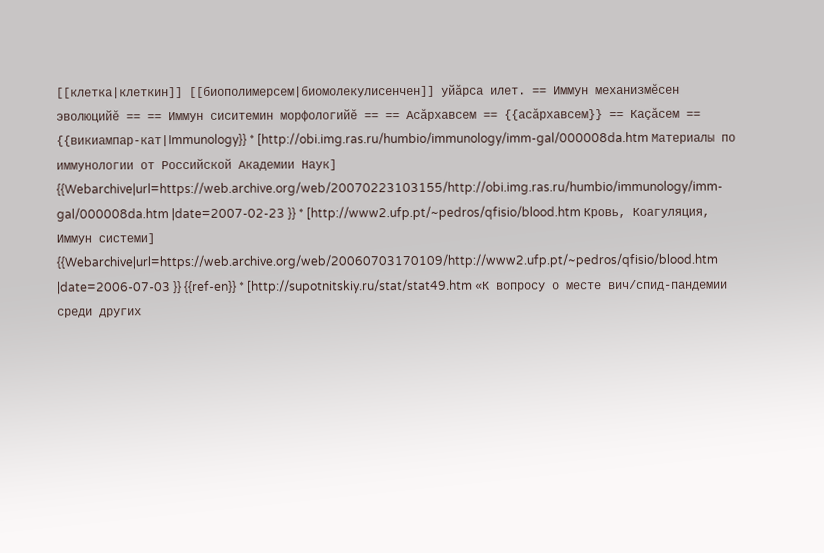[[клетка|клеткин]] [[биополимерсем|биомолекулисенчен]] уйăрса илет. == Иммун механизмĕсен эволюцийĕ == == Иммун сиситемин морфологийĕ == == Асăрхавсем == {{асăрхавсем}} == Каçăсем == {{викиампар-кат|Immunology}} * [http://obi.img.ras.ru/humbio/immunology/imm-gal/000008da.htm Материалы по иммунологии от Российской Академии Наук] {{Webarchive|url=https://web.archive.org/web/20070223103155/http://obi.img.ras.ru/humbio/immunology/imm-gal/000008da.htm |date=2007-02-23 }} * [http://www2.ufp.pt/~pedros/qfisio/blood.htm Кровь, Коагуляция, Иммун системи] {{Webarchive|url=https://web.archive.org/web/20060703170109/http://www2.ufp.pt/~pedros/qfisio/blood.htm |date=2006-07-03 }} {{ref-en}} * [http://supotnitskiy.ru/stat/stat49.htm «К вопросу о месте вич/спид-пандемии среди других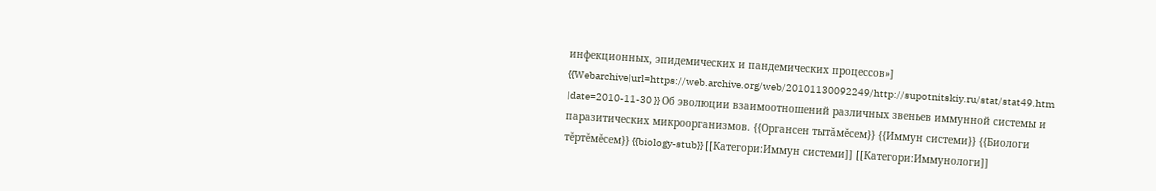инфекционных, эпидемических и пандемических процессов»] {{Webarchive|url=https://web.archive.org/web/20101130092249/http://supotnitskiy.ru/stat/stat49.htm |date=2010-11-30 }} Об эволюции взаимоотношений различных звеньев иммунной системы и паразитических микроорганизмов. {{Органсен тытăмĕсем}} {{Иммун системи}} {{Биологи тĕртĕмĕсем}} {{biology-stub}} [[Категори:Иммун системи]] [[Категори:Иммунологи]]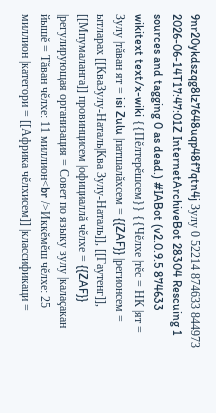9nr20ykdszqg8lz7648uqp48f7qtn4j Зулу 0 52214 874633 844973 2026-06-14T17:47:01Z InternetArchiveBot 28304 Rescuing 1 sources and tagging 0 as dead.) #IABot (v2.0.9.5 874633 wikitext text/x-wiki {{Пĕлтерĕшсем}} {{Чĕлхе |тĕс = НК |ят = Зулу |тăван ят = isi Zulu |патшалăхсем = {{ZAF}} |регионсем = ытларах [[КваЗулу-Наталь|Ква Зулу-Наталь]], [[Гаутенг]], [[Мпумаланга]] провинцисем |официаллă чĕлхе = {{ZAF}} |регулирующая организация = Совет по языку зулу |калаçакан йышĕ = Тăван чĕлхе: 11 миллион<br />Иккĕмĕш чĕлхе: 25 миллион |категори = [[Африка чĕлхисем]] |классификаци =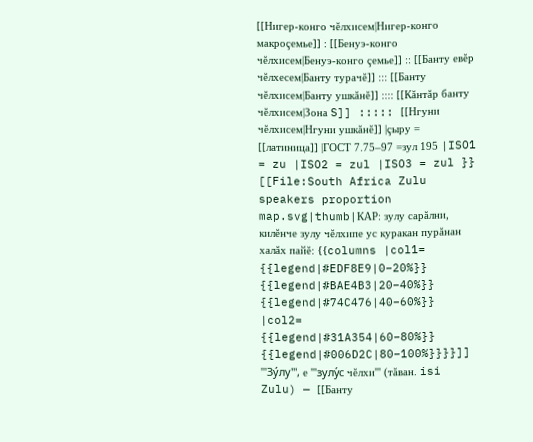[[Нигер-конго чĕлхисем|Нигер-конго макроçемье]] : [[Бенуэ-конго чĕлхисем|Бенуэ-конго çемье]] :: [[Банту евĕр чĕлхесем|Банту турачĕ]] ::: [[Банту чĕлхисем|Банту ушкăнĕ]] :::: [[Кăнтăр банту чĕлхисем|Зона S]] ::::: [[Нгуни чĕлхисем|Нгуни ушкăнĕ]] |çыру = [[латиница]] |ГОСТ 7.75–97 =зул 195 |ISO1 = zu |ISO2 = zul |ISO3 = zul }} [[File:South Africa Zulu speakers proportion map.svg|thumb|КАР: зулу сарăлни, килĕнче зулу чĕлхипе ус куракан пурăнан халăх пайĕ: {{columns |col1= {{legend|#EDF8E9|0–20%}} {{legend|#BAE4B3|20–40%}} {{legend|#74C476|40–60%}} |col2= {{legend|#31A354|60–80%}} {{legend|#006D2C|80–100%}}}}]] '''Зу́лу''', е '''зулу́с чĕлхи''' (тăван. isi Zulu) — [[Банту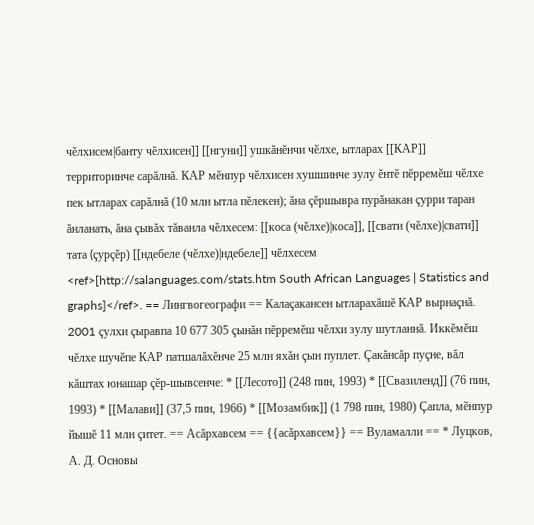чĕлхисем|банту чĕлхисен]] [[нгуни]] ушкăнĕнчи чĕлхе, ытларах [[КАР]] территоринче сарăлнă. КАР мĕнпур чĕлхисен хушшинче зулу ĕнтĕ пĕрремĕш чĕлхе пек ытларах сарăлнă (10 млн ытла пĕлекен); ăна çĕршывра пурăнакан çурри таран ăнланать, ăна çывăх тăванла чĕлхесем: [[коса (чĕлхе)|коса]], [[свати (чĕлхе)|свати]] тата (çурçĕр) [[ндебеле (чĕлхе)|ндебеле]] чĕлхесем <ref>[http://salanguages.com/stats.htm South African Languages | Statistics and graphs]</ref>. == Лингвогеографи == Калаçакансен ытларахăшĕ КАР вырнаçнă. 2001 çулхи çыравпа 10 677 305 çынăн пĕрремĕш чĕлхи зулу шутланнă. Иккĕмĕш чĕлхе шучĕпе КАР патшалăхĕнче 25 млн яхăн çын пуплет. Çакăнсăр пуçне, вăл кăштах юнашар çĕр-шывсенче: * [[Лесото]] (248 пин, 1993) * [[Свазиленд]] (76 пин, 1993) * [[Малави]] (37,5 пин, 1966) * [[Мозамбик]] (1 798 пин, 1980) Çапла, мĕнпур йышĕ 11 млн çитет. == Асăрхавсем == {{асăрхавсем}} == Вуламалли == * Луцков, А. Д. Основы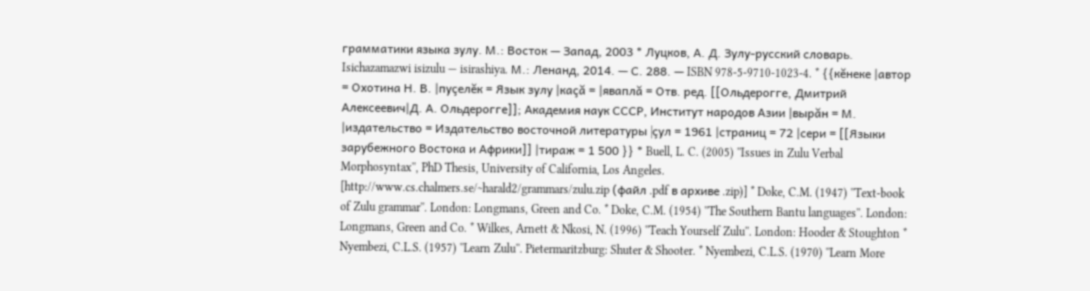грамматики языка зулу. М.: Восток — Запад, 2003 * Луцков, А. Д. Зулу-русский словарь. Isichazamazwi isizulu — isirashiya. М.: Ленанд, 2014. — С. 288. — ISBN 978-5-9710-1023-4. * {{кĕнеке |автор = Охотина Н. В. |пуçелĕк = Язык зулу |каçă = |яваплă = Отв. ред. [[Ольдерогге, Дмитрий Алексеевич|Д. А. Ольдерогге]]; Академия наук СССР, Институт народов Азии |вырăн = М. |издательство = Издательство восточной литературы |çул = 1961 |страниц = 72 |сери = [[Языки зарубежного Востока и Африки]] |тираж = 1 500 }} * Buell, L. C. (2005) ''Issues in Zulu Verbal Morphosyntax'', PhD Thesis, University of California, Los Angeles. [http://www.cs.chalmers.se/~harald2/grammars/zulu.zip (файл .pdf в архиве .zip)] * Doke, C.M. (1947) ''Text-book of Zulu grammar''. London: Longmans, Green and Co. * Doke, C.M. (1954) ''The Southern Bantu languages''. London: Longmans, Green and Co. * Wilkes, Arnett & Nkosi, N. (1996) ''Teach Yourself Zulu''. London: Hooder & Stoughton * Nyembezi, C.L.S. (1957) ''Learn Zulu''. Pietermaritzburg: Shuter & Shooter. * Nyembezi, C.L.S. (1970) ''Learn More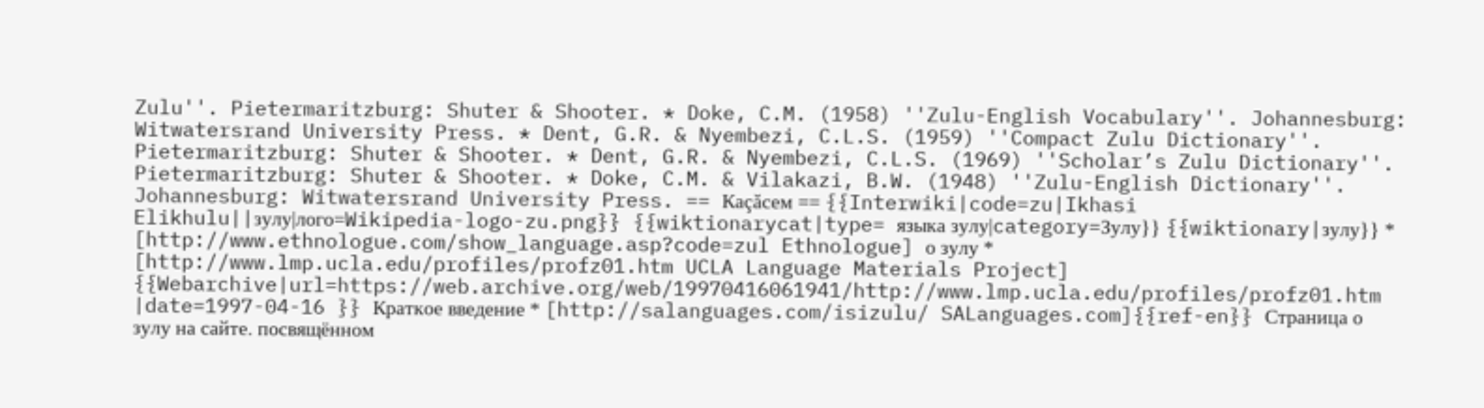Zulu''. Pietermaritzburg: Shuter & Shooter. * Doke, C.M. (1958) ''Zulu-English Vocabulary''. Johannesburg: Witwatersrand University Press. * Dent, G.R. & Nyembezi, C.L.S. (1959) ''Compact Zulu Dictionary''. Pietermaritzburg: Shuter & Shooter. * Dent, G.R. & Nyembezi, C.L.S. (1969) ''Scholar’s Zulu Dictionary''. Pietermaritzburg: Shuter & Shooter. * Doke, C.M. & Vilakazi, B.W. (1948) ''Zulu-English Dictionary''. Johannesburg: Witwatersrand University Press. == Каçăсем == {{Interwiki|code=zu|Ikhasi Elikhulu||зулу|лого=Wikipedia-logo-zu.png}} {{wiktionarycat|type= языка зулу|category=Зулу}} {{wiktionary|зулу}} * [http://www.ethnologue.com/show_language.asp?code=zul Ethnologue] о зулу * [http://www.lmp.ucla.edu/profiles/profz01.htm UCLA Language Materials Project] {{Webarchive|url=https://web.archive.org/web/19970416061941/http://www.lmp.ucla.edu/profiles/profz01.htm |date=1997-04-16 }} Краткое введение * [http://salanguages.com/isizulu/ SALanguages.com]{{ref-en}} Страница о зулу на сайте. посвящённом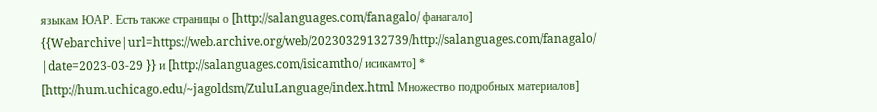языкам ЮАР. Есть также страницы о [http://salanguages.com/fanagalo/ фанагало] {{Webarchive|url=https://web.archive.org/web/20230329132739/http://salanguages.com/fanagalo/ |date=2023-03-29 }} и [http://salanguages.com/isicamtho/ исикамто] * [http://hum.uchicago.edu/~jagoldsm/ZuluLanguage/index.html Множество подробных материалов]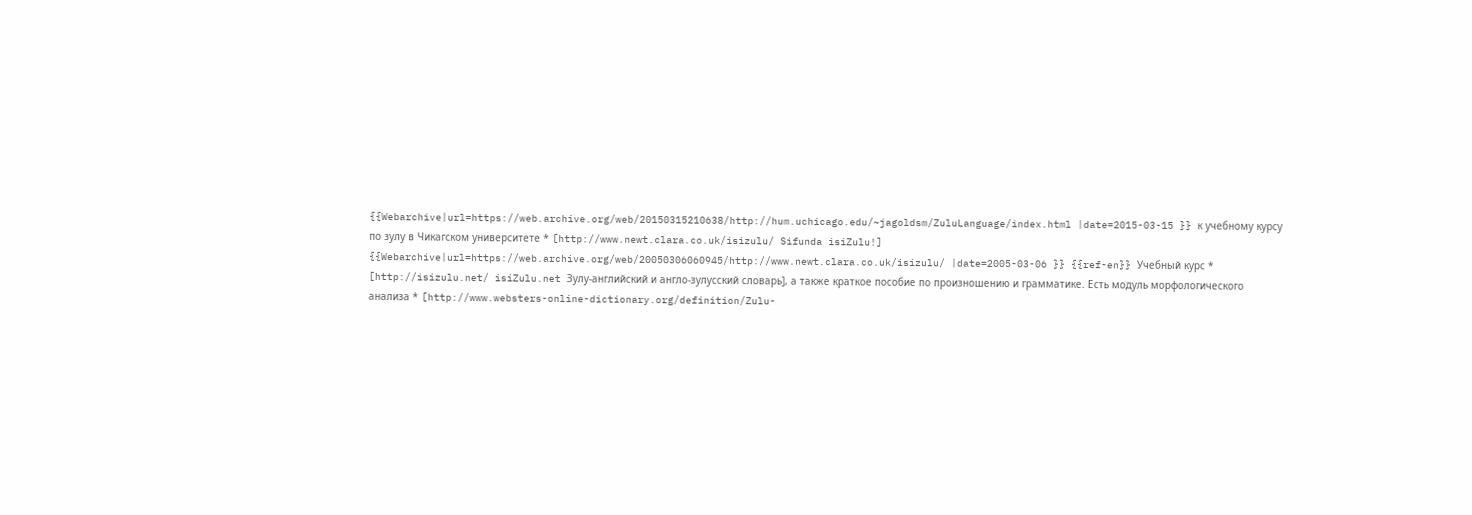{{Webarchive|url=https://web.archive.org/web/20150315210638/http://hum.uchicago.edu/~jagoldsm/ZuluLanguage/index.html |date=2015-03-15 }} к учебному курсу по зулу в Чикагском университете * [http://www.newt.clara.co.uk/isizulu/ Sifunda isiZulu!] {{Webarchive|url=https://web.archive.org/web/20050306060945/http://www.newt.clara.co.uk/isizulu/ |date=2005-03-06 }} {{ref-en}} Учебный курс * [http://isizulu.net/ isiZulu.net Зулу-английский и англо-зулусский словарь], а также краткое пособие по произношению и грамматике. Есть модуль морфологического анализа * [http://www.websters-online-dictionary.org/definition/Zulu-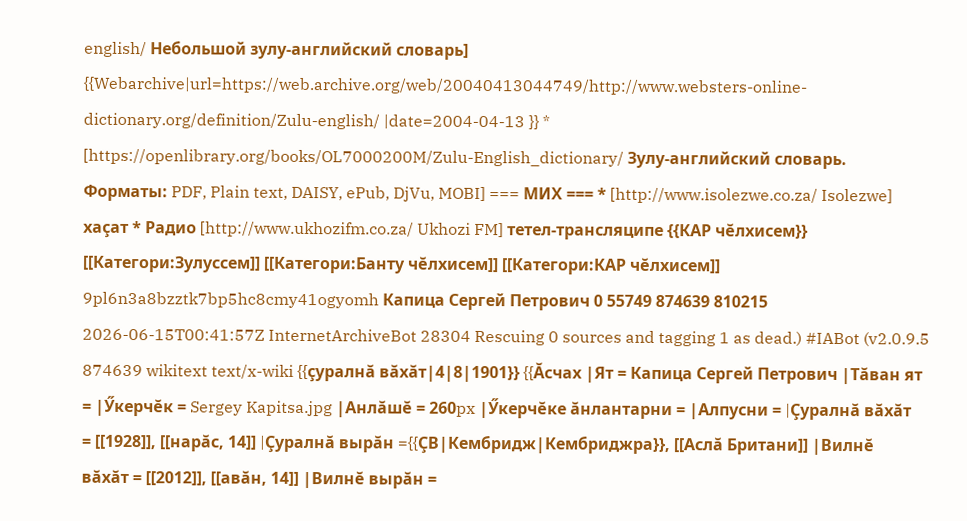english/ Небольшой зулу-английский словарь] {{Webarchive|url=https://web.archive.org/web/20040413044749/http://www.websters-online-dictionary.org/definition/Zulu-english/ |date=2004-04-13 }} * [https://openlibrary.org/books/OL7000200M/Zulu-English_dictionary/ Зулу-английский словарь. Форматы: PDF, Plain text, DAISY, ePub, DjVu, MOBI] === МИХ === * [http://www.isolezwe.co.za/ Isolezwe] хаçат * Радио [http://www.ukhozifm.co.za/ Ukhozi FM] тетел-трансляципе {{КАР чĕлхисем}} [[Категори:Зулуссем]] [[Категори:Банту чĕлхисем]] [[Категори:КАР чĕлхисем]] 9pl6n3a8bzztk7bp5hc8cmy41ogyomh Капица Сергей Петрович 0 55749 874639 810215 2026-06-15T00:41:57Z InternetArchiveBot 28304 Rescuing 0 sources and tagging 1 as dead.) #IABot (v2.0.9.5 874639 wikitext text/x-wiki {{çуралнă вăхăт|4|8|1901}} {{Ăсчах |Ят = Капица Сергей Петрович |Тăван ят = |Ӳкерчĕк = Sergey Kapitsa.jpg |Анлăшĕ = 260px |Ӳкерчĕке ăнлантарни = |Алпусни = |Çуралнă вăхăт = [[1928]], [[нарăс, 14]] |Çуралнă вырăн ={{ÇВ|Кембридж|Кембриджра}}, [[Аслă Британи]] |Вилнĕ вăхăт = [[2012]], [[авăн, 14]] |Вилнĕ вырăн =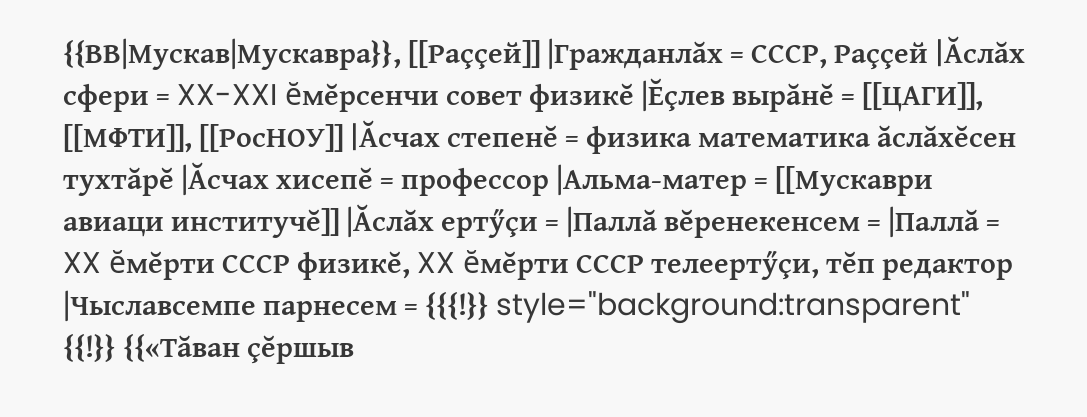{{ВВ|Мускав|Мускавра}}, [[Раççей]] |Гражданлăх = СССР, Раççей |Ăслăх сфери = XX-XXI ĕмĕрсенчи совет физикĕ |Ĕçлев вырăнĕ = [[ЦАГИ]], [[МФТИ]], [[РосНОУ]] |Ăсчах степенĕ = физика математика ăслăхĕсен тухтăрĕ |Ăсчах хисепĕ = профессор |Альма-матер = [[Мускаври авиаци институчĕ]] |Ăслăх ертӳçи = |Паллă вĕренекенсем = |Паллă = XX ĕмĕрти СССР физикĕ, XX ĕмĕрти СССР телеертӳçи, тĕп редактор |Чыславсемпе парнесем = {{{!}} style="background:transparent" {{!}} {{«Тăван çĕршыв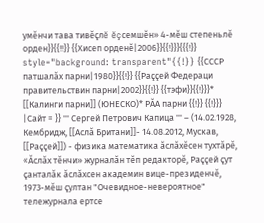умĕнчи тава тивĕçлĕ ĕçсемшĕн» 4-мĕш степеньлĕ орден}}{{!!}} {{Хисеп орденĕ|2006}}{{!}}}{{{!}} style="background: transparent"{{!}} {{СССР патшалăх парни|1980}}{{!}} {{Раççей Федераци правительствин парни|2002}}{{!}} {{тэфи}}{{!}}}* [[Калинги парни]] (ЮНЕСКО)* РĂА парни {{!}} {{!}}} |Сайт = }} ''' Сергей Петрович Капица ''' – (14.02.1928, Кембридж, [[Аслă Британи]]- 14.08.2012, Мускав, [[Раççей]]) - физика математика ăслăхĕсен тухтăрĕ, «Ăслăх тĕнчи» журналăн тĕп редакторĕ, Раççей çут çанталăк ăслăхсен академин вице-президенчĕ, 1973-мĕш çултан "Очевидное-невероятное" тележурнала ертсе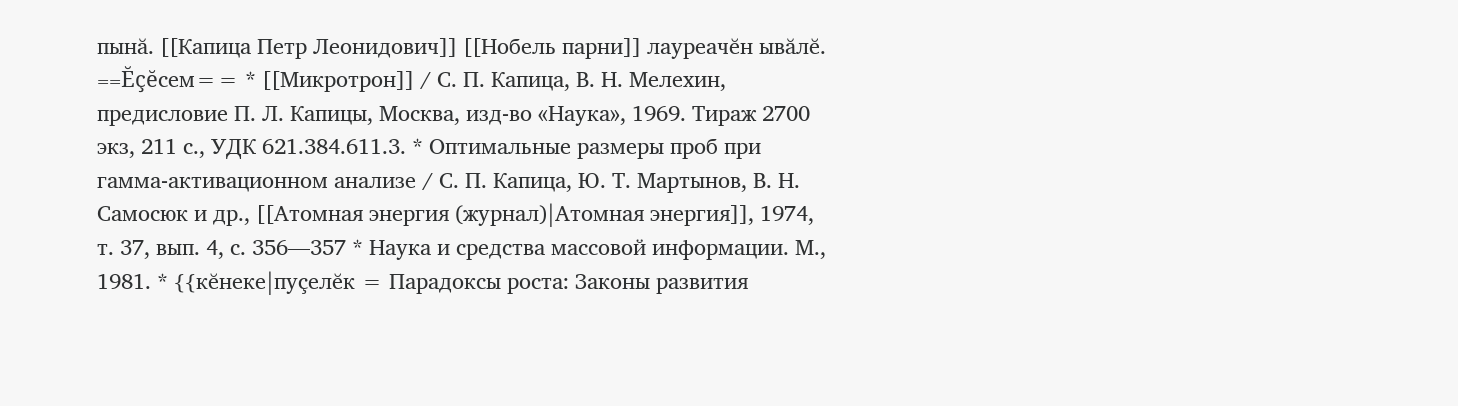пынă. [[Капица Петр Леонидович]] [[Нобель парни]] лауреачĕн ывăлĕ. ==Ĕçĕсем== * [[Микротрон]] / С. П. Капица, В. Н. Мелехин, предисловие П. Л. Капицы, Москва, изд-во «Наука», 1969. Тираж 2700 экз, 211 с., УДК 621.384.611.3. * Оптимальные размеры проб при гамма-активационном анализе / С. П. Капица, Ю. Т. Мартынов, В. Н. Самосюк и др., [[Атомная энергия (журнал)|Атомная энергия]], 1974, т. 37, вып. 4, с. 356—357 * Наука и средства массовой информации. М., 1981. * {{кĕнеке|пуçелĕк = Парадоксы роста: Законы развития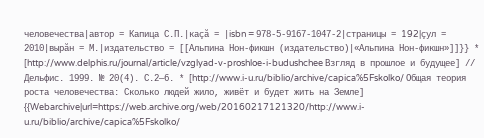человечества|автор = Капица С.П.|каçă = |isbn = 978-5-9167-1047-2|страницы = 192|çул = 2010|вырăн = М.|издательство = [[Альпина Нон-фикшн (издательство)|«Альпина Нон-фикшн»]]}} * [http://www.delphis.ru/journal/article/vzglyad-v-proshloe-i-budushchee Взгляд в прошлое и будущее] // Дельфис. 1999. № 20(4). С.2—6. * [http://www.i-u.ru/biblio/archive/capica%5Fskolko/ Общая теория роста человечества: Сколько людей жило, живёт и будет жить на Земле] {{Webarchive|url=https://web.archive.org/web/20160217121320/http://www.i-u.ru/biblio/archive/capica%5Fskolko/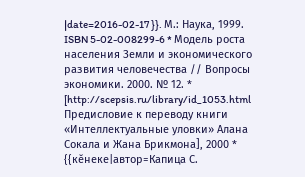|date=2016-02-17 }}. М.: Наука, 1999. ISBN 5-02-008299-6 * Модель роста населения Земли и экономического развития человечества // Вопросы экономики. 2000. № 12. * [http://scepsis.ru/library/id_1053.html Предисловие к переводу книги «Интеллектуальные уловки» Алана Сокала и Жана Брикмона], 2000 * {{кĕнеке|автор=Капица С.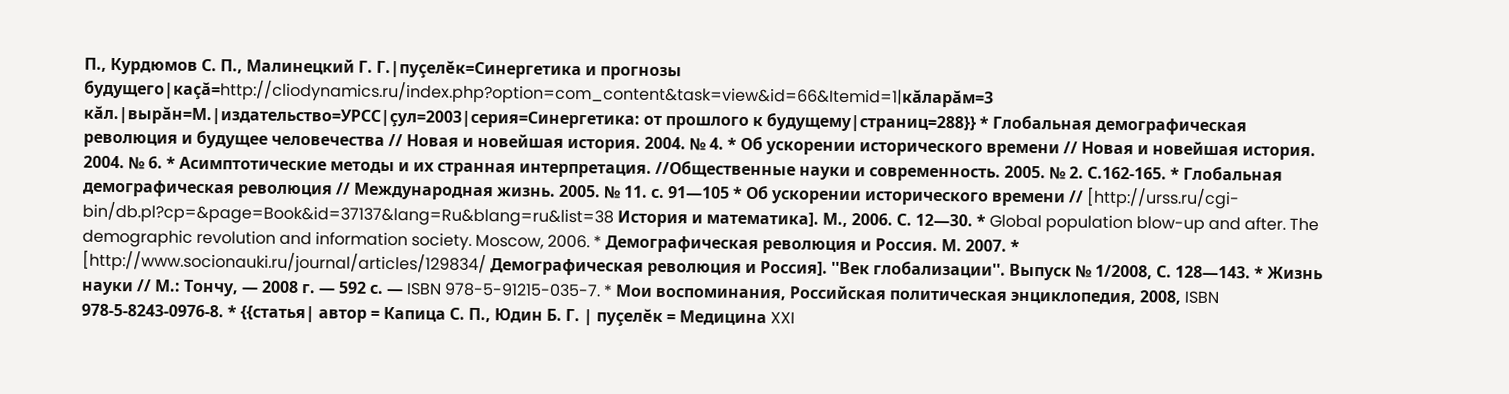П., Курдюмов С. П., Малинецкий Г. Г.|пуçелĕк=Синергетика и прогнозы будущего|каçă=http://cliodynamics.ru/index.php?option=com_content&task=view&id=66&Itemid=1|кăларăм=3 кăл.|вырăн=М.|издательство=УРСС|çул=2003|серия=Синергетика: от прошлого к будущему|страниц=288}} * Глобальная демографическая революция и будущее человечества // Новая и новейшая история. 2004. № 4. * Об ускорении исторического времени // Новая и новейшая история. 2004. № 6. * Асимптотические методы и их странная интерпретация. //Общественные науки и современность. 2005. № 2. С.162-165. * Глобальная демографическая революция // Международная жизнь. 2005. № 11. с. 91—105 * Об ускорении исторического времени // [http://urss.ru/cgi-bin/db.pl?cp=&page=Book&id=37137&lang=Ru&blang=ru&list=38 История и математика]. М., 2006. С. 12—30. * Global population blow-up and after. The demographic revolution and information society. Moscow, 2006. * Демографическая революция и Россия. М. 2007. * [http://www.socionauki.ru/journal/articles/129834/ Демографическая революция и Россия]. ''Век глобализации''. Выпуск № 1/2008, С. 128—143. * Жизнь науки // М.: Тончу, — 2008 г. — 592 с. — ISBN 978-5-91215-035-7. * Мои воспоминания, Российская политическая энциклопедия, 2008, ISBN 978-5-8243-0976-8. * {{статья| автор = Капица С. П., Юдин Б. Г. | пуçелĕк = Медицина XXI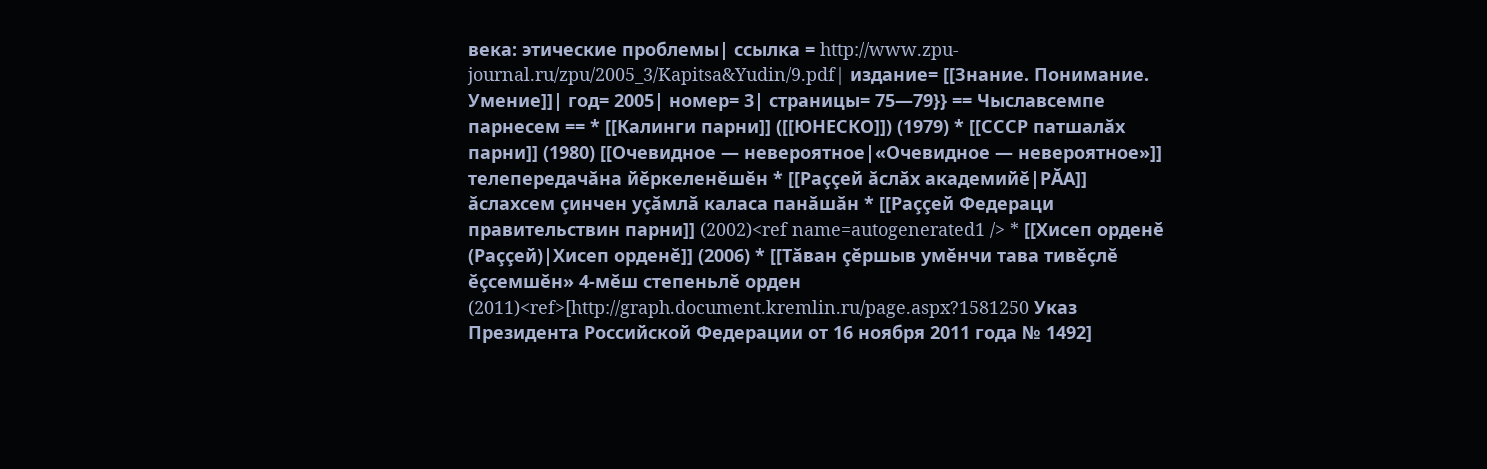века: этические проблемы| ссылка = http://www.zpu-journal.ru/zpu/2005_3/Kapitsa&Yudin/9.pdf| издание= [[Знание. Понимание. Умение]]| год= 2005| номер= 3| страницы= 75—79}} == Чыславсемпе парнесем == * [[Калинги парни]] ([[ЮНЕСКО]]) (1979) * [[СССР патшалăх парни]] (1980) [[Очевидное — невероятное|«Очевидное — невероятное»]] телепередачăна йĕркеленĕшĕн * [[Раççей ăслăх академийĕ|РĂА]] ăслахсем çинчен уçăмлă каласа панăшăн * [[Раççей Федераци правительствин парни]] (2002)<ref name=autogenerated1 /> * [[Хисеп орденĕ (Раççей)|Хисеп орденĕ]] (2006) * [[Тăван çĕршыв умĕнчи тава тивĕçлĕ ĕçсемшĕн» 4-мĕш степеньлĕ орден (2011)<ref>[http://graph.document.kremlin.ru/page.aspx?1581250 Указ Президента Российской Федерации от 16 ноября 2011 года № 1492]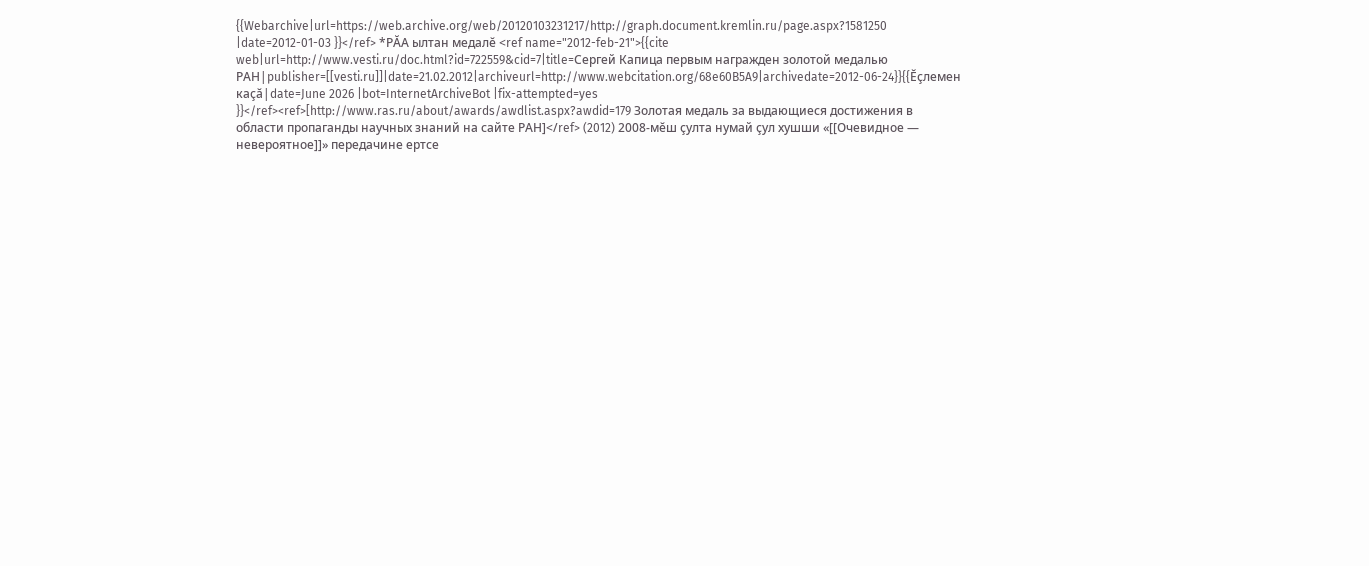{{Webarchive|url=https://web.archive.org/web/20120103231217/http://graph.document.kremlin.ru/page.aspx?1581250 |date=2012-01-03 }}</ref> *РĂА ылтан медалĕ <ref name="2012-feb-21">{{cite web|url=http://www.vesti.ru/doc.html?id=722559&cid=7|title=Сергей Капица первым награжден золотой медалью РАН|publisher=[[vesti.ru]]|date=21.02.2012|archiveurl=http://www.webcitation.org/68e60B5A9|archivedate=2012-06-24}}{{Ĕçлемен каçă|date=June 2026 |bot=InternetArchiveBot |fix-attempted=yes }}</ref><ref>[http://www.ras.ru/about/awards/awdlist.aspx?awdid=179 Золотая медаль за выдающиеся достижения в области пропаганды научных знаний на сайте РАН]</ref> (2012) 2008-мĕш çулта нумай çул хушши «[[Очевидное — невероятное]]» передачине ертсе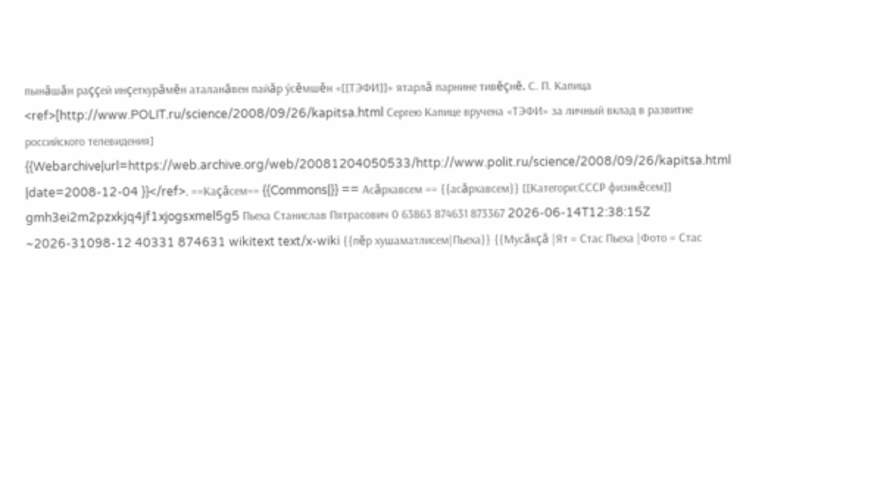пынăшăн раççей инçеткурăмĕн аталанăвен пайăр ӳсĕмшĕн «[[ТЭФИ]]» ятарлă парнине тивĕçнĕ. С. П. Капица <ref>[http://www.POLIT.ru/science/2008/09/26/kapitsa.html Сергею Капице вручена «ТЭФИ» за личный вклад в развитие российского телевидения] {{Webarchive|url=https://web.archive.org/web/20081204050533/http://www.polit.ru/science/2008/09/26/kapitsa.html |date=2008-12-04 }}</ref>. ==Каçăсем== {{Commons|}} == Асăрхавсем == {{асăрхавсем}} [[Категори:СССР физикĕсем]] gmh3ei2m2pzxkjq4jf1xjogsxmel5g5 Пьеха Станислав Пятрасович 0 63863 874631 873367 2026-06-14T12:38:15Z ~2026-31098-12 40331 874631 wikitext text/x-wiki {{пĕр хушаматлисем|Пьеха}} {{Мусăкçă |Ят = Стас Пьеха |Фото = Стас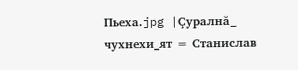Пьеха.jpg |Çуралнă_ чухнехи_ят = Станислав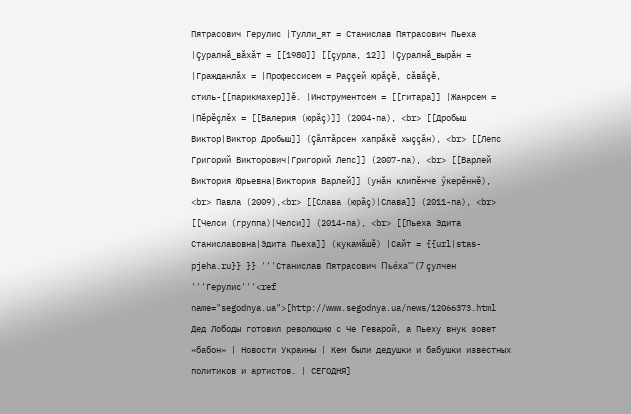Пятрасович Герулис |Тулли_ят = Станислав Пятрасович Пьеха |Çуралнă_вăхăт = [[1980]] [[çурла, 12]] |Çуралнă_вырăн = |Гражданлăх = |Профессисем = Раççей юрăçĕ, сăвăçĕ, стиль-[[парикмахер]]ĕ. |Инструментсем = [[гитара]] |Жанрсем = |Пĕрĕçлĕх = [[Валерия (юрăç)]] (2004-па), <br> [[Дробыш Виктор|Виктор Дробыш]] (Çăлтăрсен хапрăкĕ хыççăн), <br> [[Лепс Григорий Викторович|Григорий Лепс]] (2007-па), <br> [[Варлей Виктория Юрьевна|Виктория Варлей]] (унăн клипĕнче ӳкерĕннĕ), <br> Павла (2009),<br> [[Слава (юрăç)|Слава]] (2011-па), <br> [[Челси (группа)|Челси]] (2014-па), <br> [[Пьеха Эдита Станиславовна|Эдита Пьеха]] (кукамăшĕ) |Сайт = {{url|stas-pjeha.ru}} }} '''Станислав Пятрасович Пье́ха''' (7 çулчен '''Герулис'''<ref name="segodnya.ua">[http://www.segodnya.ua/news/12066373.html Дед Лободы готовил революцию с Че Геварой, а Пьеху внук зовет «бабон» | Новости Украины | Кем были дедушки и бабушки известных политиков и артистов. | СЕГОДНЯ]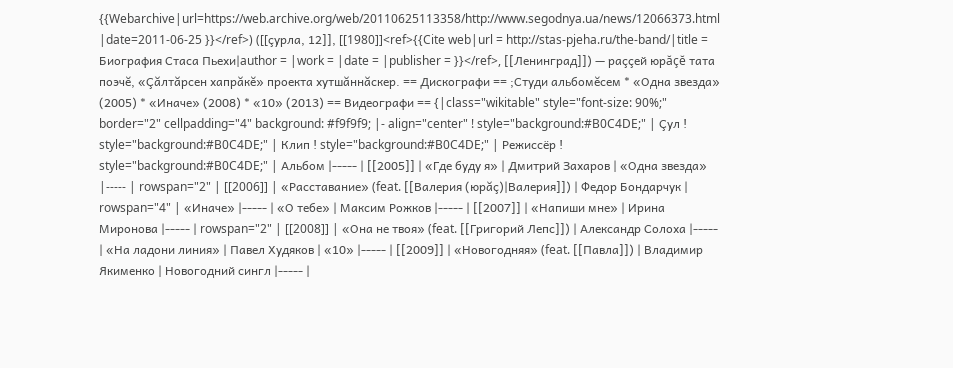{{Webarchive|url=https://web.archive.org/web/20110625113358/http://www.segodnya.ua/news/12066373.html |date=2011-06-25 }}</ref>) ([[çурла, 12]], [[1980]]<ref>{{Cite web|url = http://stas-pjeha.ru/the-band/|title = Биография Стаса Пьехи|author = |work = |date = |publisher = }}</ref>, [[Ленинград]]) — раççей юрăçĕ тата поэчĕ, «Çăлтăрсен хапрăкĕ» проекта хутшăннăскер. == Дискографи == ;Студи альбомĕсем * «Одна звезда» (2005) * «Иначе» (2008) * «10» (2013) == Видеографи == {|class="wikitable" style="font-size: 90%;" border="2" cellpadding="4" background: #f9f9f9; |- align="center" ! style="background:#B0C4DE;" | Çул ! style="background:#B0C4DE;" | Клип ! style="background:#B0C4DE;" | Режиссёр ! style="background:#B0C4DE;" | Альбом |----- | [[2005]] | «Где буду я» | Дмитрий Захаров | «Одна звезда» |----- | rowspan="2" | [[2006]] | «Расставание» (feat. [[Валерия (юрăç)|Валерия]]) | Федор Бондарчук | rowspan="4" | «Иначе» |----- | «О тебе» | Максим Рожков |----- | [[2007]] | «Напиши мне» | Ирина Миронова |----- | rowspan="2" | [[2008]] | «Она не твоя» (feat. [[Григорий Лепс]]) | Александр Солоха |----- | «На ладони линия» | Павел Худяков | «10» |----- | [[2009]] | «Новогодняя» (feat. [[Павла]]) | Владимир Якименко | Новогодний сингл |----- |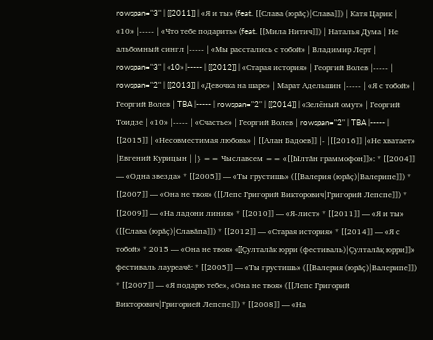rowspan="3" | [[2011]] | «Я и ты» (feat. [[Слава (юрăç)|Слава]]) | Катя Царик | «10» |----- | «Что тебе подарить» (feat. [[Мила Нитич]]) | Наталья Дума | Не альбомный сингл |----- | «Мы расстались с тобой» | Владимир Лерт | rowspan="3" | «10» |----- | [[2012]] | «Старая история» | Георгий Волев |----- | rowspan="2" | [[2013]] | «Девочка на шаре» | Марат Адельшин |----- | «Я с тобой» | Георгий Волев | TBA |----- | rowspan="2" | [[2014]] | «Зелёный омут» | Георгий Тоидзе | «10» |----- | «Счастье» | Георгий Волев | rowspan="2" | TBA |----- | [[2015]] | «Несовместимая любовь» | [[Алан Бадоев]] |- |[[2016]] |«Не хватает» |Евгений Курицын | |} == Чыславсем == «[[Ылтăн граммофон]]»: * [[2004]] — «Одна звезда» * [[2005]] — «Ты грустишь» ([[Валерия (юрăç)|Валерипе]]) * [[2007]] — «Она не твоя» ([[Лепс Григорий Викторович|Григорий Лепспе]]) * [[2009]] — «На ладони линия» * [[2010]] — «Я-лист» * [[2011]] — «Я и ты» ([[Слава (юрăç)|Славăпа]]) * [[2012]] — «Старая история» * [[2014]] — «Я с тобой» * 2015 — «Она не твоя» «[[Çулталăк юрри (фестиваль)|Çулталăқ юрри]]» фестиваль лауреачĕ: * [[2005]] — «Ты грустишь» ([[Валерия (юрăç)|Валерипе]]) * [[2007]] — «Я подарю тебе», «Она не твоя» ([[Лепс Григорий Викторович|Григорией Лепспе]]) * [[2008]] — «На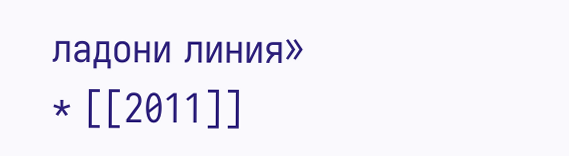ладони линия» * [[2011]]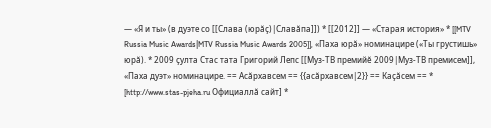— «Я и ты» (в дуэте со [[Слава (юрăç)|Славăпа]]) * [[2012]] — «Старая история» * [[MTV Russia Music Awards|MTV Russia Music Awards 2005]], «Паха юрă» номинацире («Ты грустишь» юрă). * 2009 çулта Стас тата Григорий Лепс [[Муз-ТВ премийĕ 2009|Муз-ТВ премисем]], «Паха дуэт» номинацире. == Асăрхавсем == {{асăрхавсем|2}} == Каçăсем == * [http://www.stas-pjeha.ru Официаллă сайт] *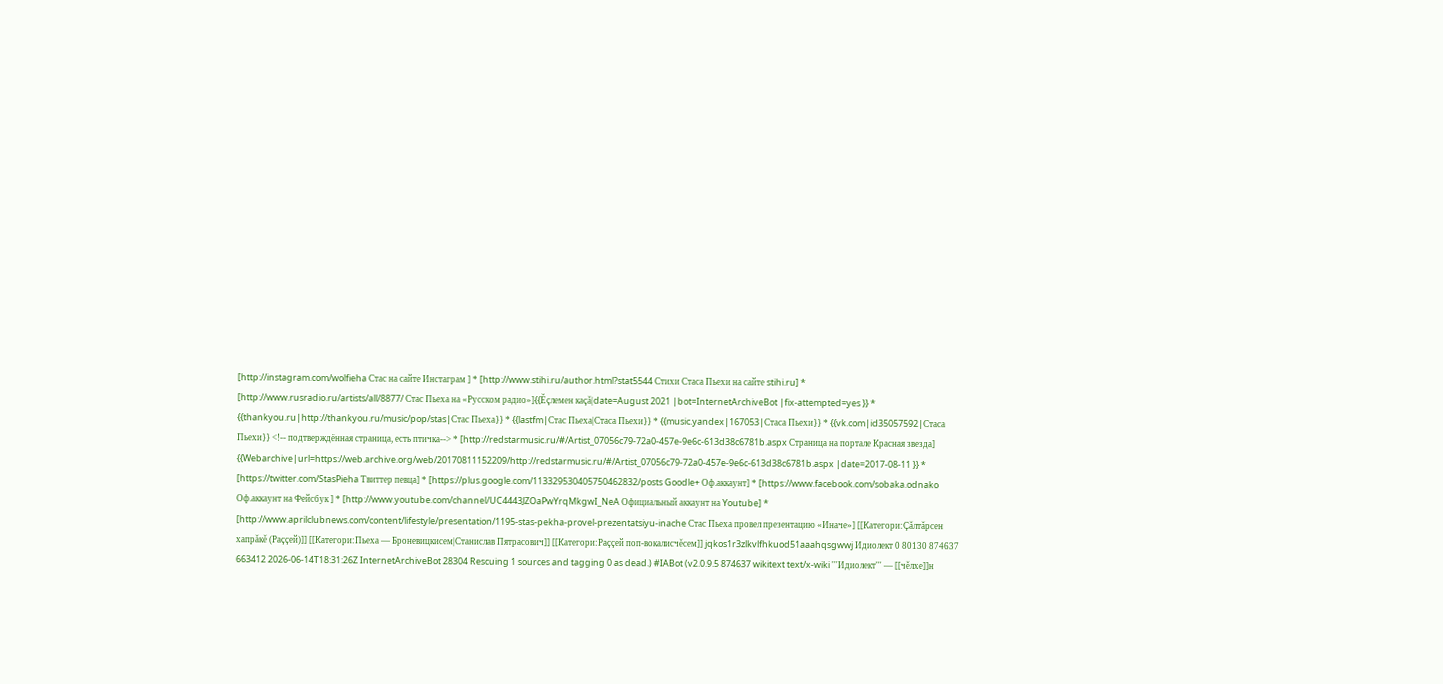[http://instagram.com/wolfieha Стас на сайте Инстаграм ] * [http://www.stihi.ru/author.html?stat5544 Стихи Стаса Пьехи на сайте stihi.ru] * [http://www.rusradio.ru/artists/all/8877/ Стас Пьеха на «Русском радио»]{{Ĕçлемен каçă|date=August 2021 |bot=InternetArchiveBot |fix-attempted=yes }} * {{thankyou.ru|http://thankyou.ru/music/pop/stas|Стас Пьеха}} * {{lastfm|Стас Пьеха|Стаса Пьехи}} * {{music.yandex|167053|Стаса Пьехи}} * {{vk.com|id35057592|Стаса Пьехи}} <!-- подтверждённая страница, есть птичка--> * [http://redstarmusic.ru/#/Artist_07056c79-72a0-457e-9e6c-613d38c6781b.aspx Страница на портале Красная звезда] {{Webarchive|url=https://web.archive.org/web/20170811152209/http://redstarmusic.ru/#/Artist_07056c79-72a0-457e-9e6c-613d38c6781b.aspx |date=2017-08-11 }} * [https://twitter.com/StasPieha Твиттер певца] * [https://plus.google.com/113329530405750462832/posts Goodle+ Оф.аккаунт] * [https://www.facebook.com/sobaka.odnako Оф.аккаунт на Фейсбук ] * [http://www.youtube.com/channel/UC4443JZOaPwYrqMkgwI_NeA Официальный аккаунт на Youtube] * [http://www.aprilclubnews.com/content/lifestyle/presentation/1195-stas-pekha-provel-prezentatsiyu-inache Стас Пьеха провел презентацию «Иначе»] [[Категори:Çăлтăрсен хапрăкĕ (Раççей)]] [[Категори:Пьеха — Броневицкисем|Станислав Пятрасович]] [[Категори:Раççей поп-вокалисчĕсем]] jqkos1r3zlkvlfhkuod51aaahqsgwwj Идиолект 0 80130 874637 663412 2026-06-14T18:31:26Z InternetArchiveBot 28304 Rescuing 1 sources and tagging 0 as dead.) #IABot (v2.0.9.5 874637 wikitext text/x-wiki '''Идиолект''' — [[чĕлхе]]н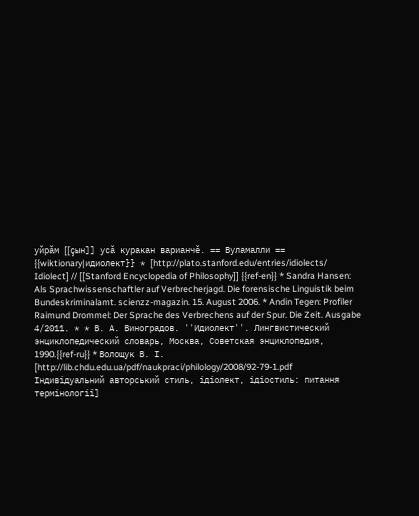уйрăм [[çын]] усă куракан варианчĕ. == Вуламалли == {{wiktionary|идиолект}} * [http://plato.stanford.edu/entries/idiolects/ Idiolect] // [[Stanford Encyclopedia of Philosophy]] {{ref-en}} * Sandra Hansen: Als Sprachwissenschaftler auf Verbrecherjagd. Die forensische Linguistik beim Bundeskriminalamt. scienzz-magazin. 15. August 2006. * Andin Tegen: Profiler Raimund Drommel: Der Sprache des Verbrechens auf der Spur. Die Zeit. Ausgabe 4/2011. * * В. А. Виноградов. ''Идиолект''. Лингвистический энциклопедический словарь, Москва, Советская энциклопедия, 1990.{{ref-ru}} * Волощук В. І. [http://lib.chdu.edu.ua/pdf/naukpraci/philology/2008/92-79-1.pdf Індивідуальний авторський стиль, ідіолект, ідіостиль: питання термінології]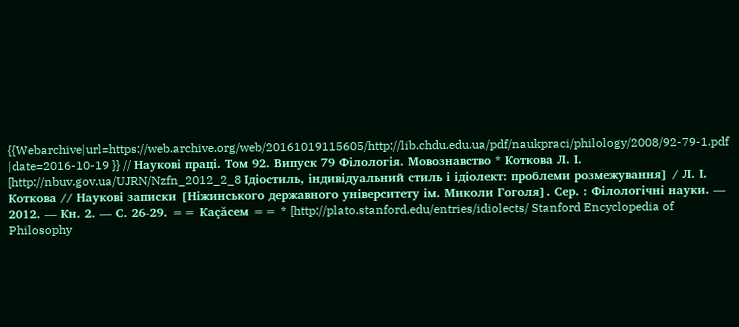{{Webarchive|url=https://web.archive.org/web/20161019115605/http://lib.chdu.edu.ua/pdf/naukpraci/philology/2008/92-79-1.pdf |date=2016-10-19 }} // Наукові праці. Том 92. Випуск 79 Філологія. Мовознавство * Коткова Л. І. [http://nbuv.gov.ua/UJRN/Nzfn_2012_2_8 Ідіостиль, індивідуальний стиль і ідіолект: проблеми розмежування] / Л. І. Коткова // Наукові записки [Ніжинського державного університету ім. Миколи Гоголя]. Сер. : Філологічні науки. — 2012. — Кн. 2. — С. 26-29. == Каçăсем == * [http://plato.stanford.edu/entries/idiolects/ Stanford Encyclopedia of Philosophy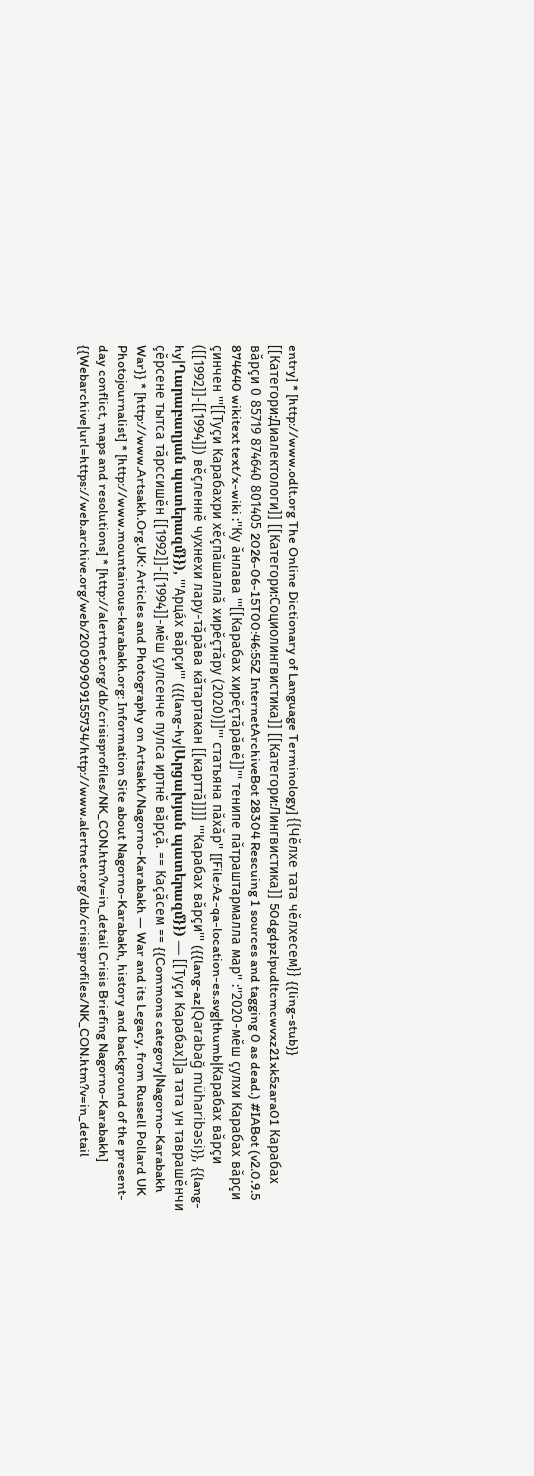entry] * [http://www.odlt.org The Online Dictionary of Language Terminology] {{Чĕлхе тата чĕлхесем}} {{ling-stub}} [[Категори:Диалектологи]] [[Категори:Социолингвистика]] [[Категори:Лингвистика]] 50dgdpzlpudltcmcwvxz21xk5zara01 Карабах вăрçи 0 85719 874640 801405 2026-06-15T00:46:55Z InternetArchiveBot 28304 Rescuing 1 sources and tagging 0 as dead.) #IABot (v2.0.9.5 874640 wikitext text/x-wiki :''Ку ăнлава '''[[Карабах хирĕçтăрăвĕ]]''' тенипе пăтраштармалла мар'' :''2020-мĕш çулхи Карабах вăрçи çинчен '''[[Туçи Карабахри хĕçпăшаллă хирĕçтăру (2020)]]''' статьяна пăхăр'' [[File:Az-qa-location-es.svg|thumb|Карабах вăрçи ([[1992]]-[[1994]]) вĕçленнĕ чухнехи лару-тăрăва кăтартакан [[карттă]]]] '''Карабах вăрçи''' ({{lang-az|Qarabağ müharibəsi}}, {{lang-hy|Ղարաբաղյան պատերազմ}}), '''Арца́х вăрçи''' ({{lang-hy|Արցախյան պատերազմ}}) — [[Туçи Карабах]]а тата ун таврашĕнчи çĕрсене тытса тăрссишĕн [[1992]]-[[1994]]-мĕш çулсенче пулса иртнĕ вăрçă. == Каçăсем == {{Commons category|Nagorno-Karabakh War}} * [http://www.Artsakh.Org.UK: Articles and Photography on Artsakh/Nagorno-Karabakh — War and its Legacy, from Russell Pollard UK Photojournalist] * [http://www.mountainous-karabakh.org: Information Site about Nagorno-Karabakh, history and background of the present-day conflict, maps and resolutions] * [http://alertnet.org/db/crisisprofiles/NK_CON.htm?v=in_detail Crisis Briefing Nagorno-Karabakh] {{Webarchive|url=https://web.archive.org/web/20090909155734/http://www.alertnet.org/db/crisisprofiles/NK_CON.htm?v=in_detail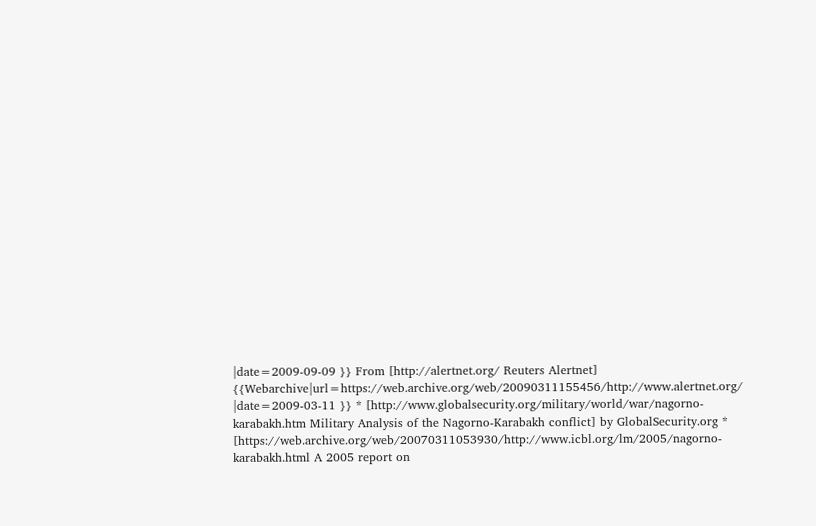|date=2009-09-09 }} From [http://alertnet.org/ Reuters Alertnet] {{Webarchive|url=https://web.archive.org/web/20090311155456/http://www.alertnet.org/ |date=2009-03-11 }} * [http://www.globalsecurity.org/military/world/war/nagorno-karabakh.htm Military Analysis of the Nagorno-Karabakh conflict] by GlobalSecurity.org * [https://web.archive.org/web/20070311053930/http://www.icbl.org/lm/2005/nagorno-karabakh.html A 2005 report on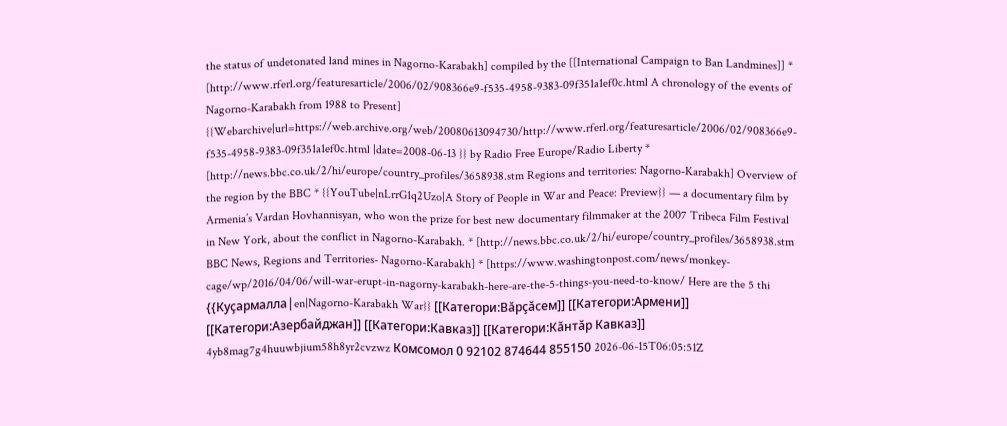the status of undetonated land mines in Nagorno-Karabakh] compiled by the [[International Campaign to Ban Landmines]] * [http://www.rferl.org/featuresarticle/2006/02/908366e9-f535-4958-9383-09f351a1ef0c.html A chronology of the events of Nagorno-Karabakh from 1988 to Present] {{Webarchive|url=https://web.archive.org/web/20080613094730/http://www.rferl.org/featuresarticle/2006/02/908366e9-f535-4958-9383-09f351a1ef0c.html |date=2008-06-13 }} by Radio Free Europe/Radio Liberty * [http://news.bbc.co.uk/2/hi/europe/country_profiles/3658938.stm Regions and territories: Nagorno-Karabakh] Overview of the region by the BBC * {{YouTube|nLrrG1q2Uzo|A Story of People in War and Peace: Preview}} — a documentary film by Armenia’s Vardan Hovhannisyan, who won the prize for best new documentary filmmaker at the 2007 Tribeca Film Festival in New York, about the conflict in Nagorno-Karabakh. * [http://news.bbc.co.uk/2/hi/europe/country_profiles/3658938.stm BBC News, Regions and Territories- Nagorno-Karabakh] * [https://www.washingtonpost.com/news/monkey-cage/wp/2016/04/06/will-war-erupt-in-nagorny-karabakh-here-are-the-5-things-you-need-to-know/ Here are the 5 thi {{Куçармалла|en|Nagorno-Karabakh War}} [[Категори:Вăрçăсем]] [[Категори:Армени]] [[Категори:Азербайджан]] [[Категори:Кавказ]] [[Категори:Кăнтăр Кавказ]] 4yb8mag7g4huuwbjium58h8yr2cvzwz Комсомол 0 92102 874644 855150 2026-06-15T06:05:51Z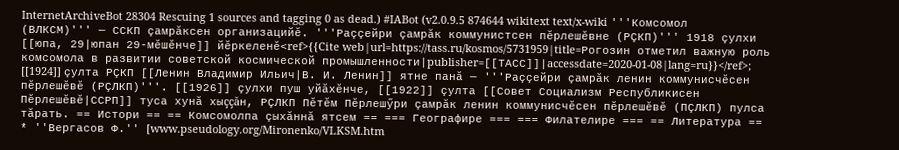InternetArchiveBot 28304 Rescuing 1 sources and tagging 0 as dead.) #IABot (v2.0.9.5 874644 wikitext text/x-wiki '''Комсомол (ВЛКСМ)''' — ССКП çамрăксен организацийĕ. '''Раççейри çамрăк коммунистсен пĕрлешĕвне (РÇКП)''' 1918 çулхи [[юпа, 29|юпан 29-мĕшĕнче]] йĕркеленĕ<ref>{{Cite web|url=https://tass.ru/kosmos/5731959|title=Рогозин отметил важную роль комсомола в развитии советской космической промышленности|publisher=[[ТАСС]]|accessdate=2020-01-08|lang=ru}}</ref>; [[1924]] çулта РÇКП [[Ленин Владимир Ильич|В. И. Ленин]] ятне панă — '''Раççейри çамрăк ленин коммунисчĕсен пĕрлешĕвĕ (РÇЛКП)'''. [[1926]] çулхи пуш уйăхĕнче, [[1922]] çулта [[Совет Социализм Республикисен Пĕрлешĕвĕ|ССРП]] туса хунă хыççăн, РÇЛКП Пĕтĕм Пĕрлешӳри çамрăк ленин коммунисчĕсен пĕрлешĕвĕ (ПÇЛКП) пулса тăрать. == Истори == == Комсомолпа çыхăннă ятсем == === Географире === === Филателире === == Литература == * ''Вергасов Ф.'' [www.pseudology.org/Mironenko/VLKSM.htm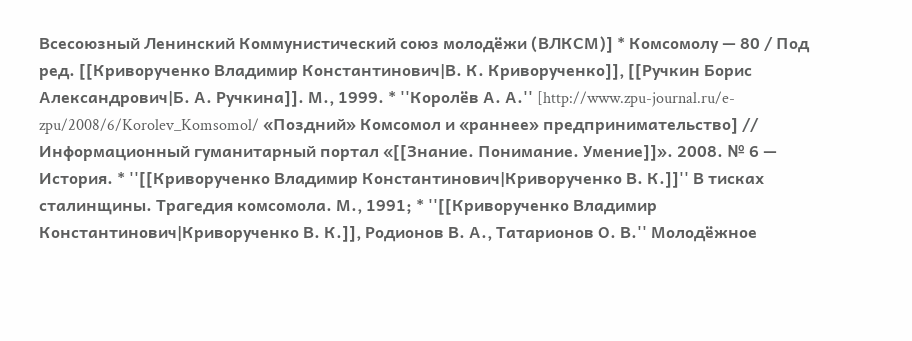Всесоюзный Ленинский Коммунистический союз молодёжи (ВЛКСМ)] * Комсомолу — 80 / Под ред. [[Криворученко Владимир Константинович|В. К. Криворученко]], [[Ручкин Борис Александрович|Б. А. Ручкина]]. М., 1999. * ''Королёв А. А.'' [http://www.zpu-journal.ru/e-zpu/2008/6/Korolev_Komsomol/ «Поздний» Комсомол и «раннее» предпринимательство] // Информационный гуманитарный портал «[[Знание. Понимание. Умение]]». 2008. № 6 — История. * ''[[Криворученко Владимир Константинович|Криворученко В. К.]]'' В тисках сталинщины. Трагедия комсомола. М., 1991; * ''[[Криворученко Владимир Константинович|Криворученко В. К.]], Родионов В. А., Татарионов О. В.'' Молодёжное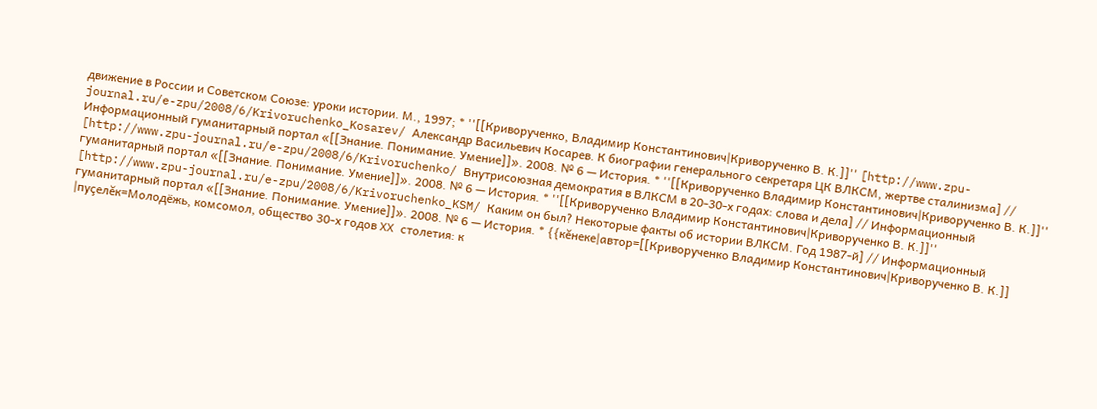движение в России и Советском Союзе: уроки истории. М., 1997; * ''[[Криворученко, Владимир Константинович|Криворученко В. К.]]'' [http://www.zpu-journal.ru/e-zpu/2008/6/Krivoruchenko_Kosarev/ Александр Васильевич Косарев. К биографии генерального секретаря ЦК ВЛКСМ, жертве сталинизма] // Информационный гуманитарный портал «[[Знание. Понимание. Умение]]». 2008. № 6 — История. * ''[[Криворученко Владимир Константинович|Криворученко В. К.]]'' [http://www.zpu-journal.ru/e-zpu/2008/6/Krivoruchenko/ Внутрисоюзная демократия в ВЛКСМ в 20-30-х годах: слова и дела] // Информационный гуманитарный портал «[[Знание. Понимание. Умение]]». 2008. № 6 — История. * ''[[Криворученко Владимир Константинович|Криворученко В. К.]]'' [http://www.zpu-journal.ru/e-zpu/2008/6/Krivoruchenko_KSM/ Каким он был? Некоторые факты об истории ВЛКСМ. Год 1987-й] // Информационный гуманитарный портал «[[Знание. Понимание. Умение]]». 2008. № 6 — История. * {{кĕнеке|автор=[[Криворученко Владимир Константинович|Криворученко В. К.]] |пуçелĕк=Молодёжь, комсомол, общество 30-х годов XX столетия: к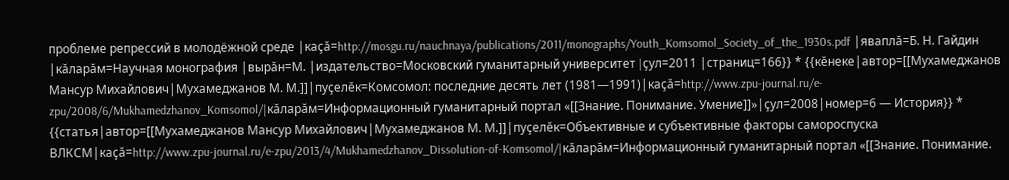проблеме репрессий в молодёжной среде |каçă=http://mosgu.ru/nauchnaya/publications/2011/monographs/Youth_Komsomol_Society_of_the_1930s.pdf |яваплă=Б. Н. Гайдин |кăларăм=Научная монография |вырăн=М. |издательство=Московский гуманитарный университет |çул=2011 |страниц=166}} * {{кĕнеке|автор=[[Мухамеджанов Мансур Михайлович|Мухамеджанов М. М.]]|пуçелĕк=Комсомол: последние десять лет (1981—1991)|каçă=http://www.zpu-journal.ru/e-zpu/2008/6/Mukhamedzhanov_Komsomol/|кăларăм=Информационный гуманитарный портал «[[Знание. Понимание. Умение]]»|çул=2008|номер=6 — История}} * {{статья|автор=[[Мухамеджанов Мансур Михайлович|Мухамеджанов М. М.]]|пуçелĕк=Объективные и субъективные факторы самороспуска ВЛКСМ|каçă=http://www.zpu-journal.ru/e-zpu/2013/4/Mukhamedzhanov_Dissolution-of-Komsomol/|кăларăм=Информационный гуманитарный портал «[[Знание. Понимание.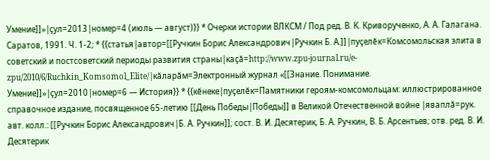Умение]]»|çул=2013|номер=4 (июль — август)}} * Очерки истории ВЛКСМ / Под ред. В. К. Криворученко, А. А. Галагана. Саратов, 1991. Ч. 1-2; * {{статья|автор=[[Ручкин Борис Александрович|Ручкин Б. А.]]|пуçелĕк=Комсомольская элита в советский и постсоветский периоды развития страны|каçă=http://www.zpu-journal.ru/e-zpu/2010/6/Ruchkin_Komsomol_Elite/|кăларăм=Электронный журнал «[[Знание. Понимание. Умение]]»|çул=2010|номер=6 — История}} * {{кĕнеке|пуçелĕк=Памятники героям-комсомольцам: иллюстрированное справочное издание, посвященное 65-летию [[День Победы|Победы]] в Великой Отечественной войне |яваплă=рук. авт. колл.: [[Ручкин Борис Александрович|Б. А. Ручкин]]; сост. В. И. Десятерик, Б. А. Ручкин, В. Б. Арсентьев; отв. ред. В. И. Десятерик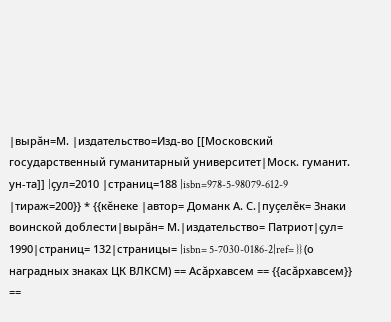|вырăн=М. |издательство=Изд-во [[Московский государственный гуманитарный университет|Моск. гуманит. ун-та]] |çул=2010 |страниц=188 |isbn=978-5-98079-612-9 |тираж=200}} * {{кĕнеке |автор= Доманк А. С.|пуçелĕк= Знаки воинской доблести|вырăн= М.|издательство= Патриот|çул= 1990|страниц= 132|страницы= |isbn= 5-7030-0186-2|ref= }} (о наградных знаках ЦК ВЛКСМ) == Асăрхавсем == {{асăрхавсем}} ==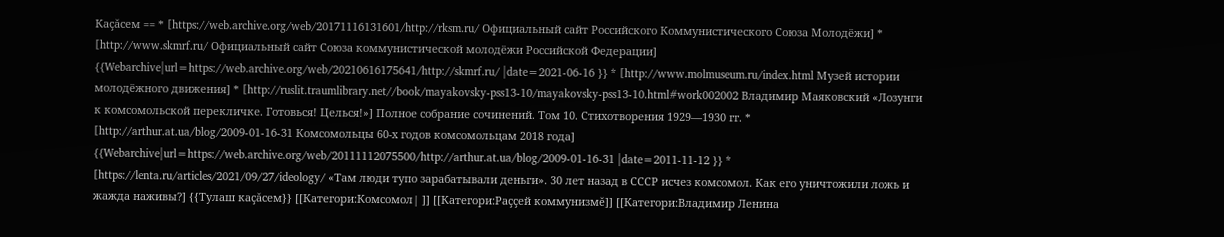Каçăсем == * [https://web.archive.org/web/20171116131601/http://rksm.ru/ Официальный сайт Российского Коммунистического Союза Молодёжи] * [http://www.skmrf.ru/ Официальный сайт Союза коммунистической молодёжи Российской Федерации] {{Webarchive|url=https://web.archive.org/web/20210616175641/http://skmrf.ru/ |date=2021-06-16 }} * [http://www.molmuseum.ru/index.html Музей истории молодёжного движения] * [http://ruslit.traumlibrary.net//book/mayakovsky-pss13-10/mayakovsky-pss13-10.html#work002002 Владимир Маяковский «Лозунги к комсомольской перекличке. Готовься! Целься!»] Полное собрание сочинений. Том 10. Стихотворения 1929—1930 гг. * [http://arthur.at.ua/blog/2009-01-16-31 Комсомольцы 60-х годов комсомольцам 2018 года] {{Webarchive|url=https://web.archive.org/web/20111112075500/http://arthur.at.ua/blog/2009-01-16-31 |date=2011-11-12 }} * [https://lenta.ru/articles/2021/09/27/ideology/ «Там люди тупо зарабатывали деньги». 30 лет назад в СССР исчез комсомол. Как его уничтожили ложь и жажда наживы?] {{Тулаш каçăсем}} [[Категори:Комсомол| ]] [[Категори:Раççей коммунизмĕ]] [[Категори:Владимир Ленина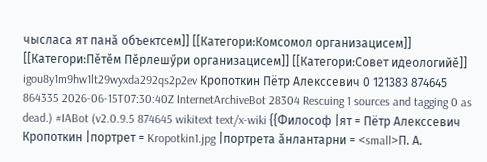чысласа ят панă объектсем]] [[Категори:Комсомол организацисем]] [[Категори:Пĕтĕм Пĕрлешӳри организацисем]] [[Категори:Совет идеологийĕ]] igou8y1m9hw1lt29wyxda292qs2p2ev Кропоткин Пётр Алекссевич 0 121383 874645 864335 2026-06-15T07:30:40Z InternetArchiveBot 28304 Rescuing 1 sources and tagging 0 as dead.) #IABot (v2.0.9.5 874645 wikitext text/x-wiki {{Философ |ят = Пётр Алекссевич Кропоткин |портрет = Kropotkin1.jpg |портрета ăнлантарни = <small>П. А.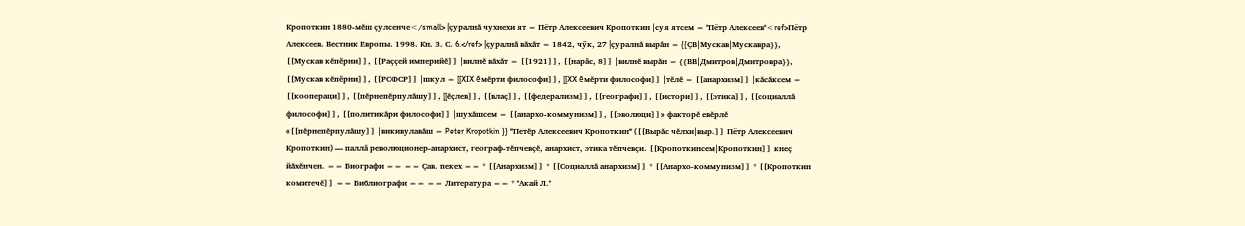Кропоткин 1880-мĕш çулсенче</small> |çуралнă чухнехи ят = Пётр Алексеевич Кропоткин |суя ятсем = ''Пётр Алексеев''<ref>Пётр Алексеев. Вестник Европы. 1998. Кн. 3. С. 6.</ref> |çуралнă вăхăт = 1842, чӳк, 27 |çуралнă вырăн = {{ÇВ|Мускав|Мускавра}}, [[Мускав кĕпӗрни]], [[Раҫҫей империйĕ]] |вилнĕ вăхăт = [[1921]], [[нарӑс, 8]] |вилнĕ вырăн = {{ВВ|Дмитров|Дмитровра}}, [[Мускав кĕпӗрни]], [[РСФСР]] |шкул = [[XIX ĕмĕрти философи]], [[XX ĕмĕрти философи]] |тĕлĕ = [[анархизм]] |кăсăксем = [[коопераци]], [[пĕрнепĕрпулăшу]], [[ĕçлев]], [[влаç]], [[федерализм]], [[географи]], [[истори]], [[этика]], [[социаллă философи]], [[политикăри философи]] |шухăшсем = [[анархо-коммунизм]], [[эволюци]]» факторĕ евĕрлĕ «[[пĕрнепĕрпулăшу]] |викивулавăш = Peter Kropotkin }} '''Петĕр Алексеевич Кропоткин''' ([[Вырăс чĕлхи|выр.]] Пётр Алексеевич Кропоткин) — паллӑ революционер-анархист, географ-тĕпчевçĕ, анархист, этика тĕпчевçи. [[Кропоткинсем|Кропоткин]] кнеç йăхĕнчен. == Биографи == == Çав. пекех == * [[Анархизм]] * [[Социаллă анархизм]] * [[Анархо-коммунизм]] * [[Кропоткин комитечĕ]] == Библиографи == == Литература == * ''Акай Л.''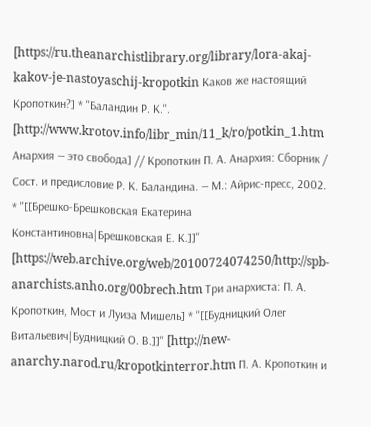[https://ru.theanarchistlibrary.org/library/lora-akaj-kakov-je-nastoyaschij-kropotkin Каков же настоящий Кропоткин?] * ''Баландин Р. К.''. [http://www.krotov.info/libr_min/11_k/ro/potkin_1.htm Анархия — это свобода] // Кропоткин П. А. Анархия: Сборник / Сост. и предисловие Р. К. Баландина. — М.: Айрис-пресс, 2002. * ''[[Брешко-Брешковская Екатерина Константиновна|Брешковская Е. К.]]'' [https://web.archive.org/web/20100724074250/http://spb-anarchists.anho.org/00brech.htm Три анархиста: П. А. Кропоткин, Мост и Луиза Мишель] * ''[[Будницкий Олег Витальевич|Будницкий О. В.]]'' [http://new-anarchy.narod.ru/kropotkinterror.htm П. А. Кропоткин и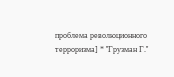проблема революционного терроризма] * ''Грузман Г.''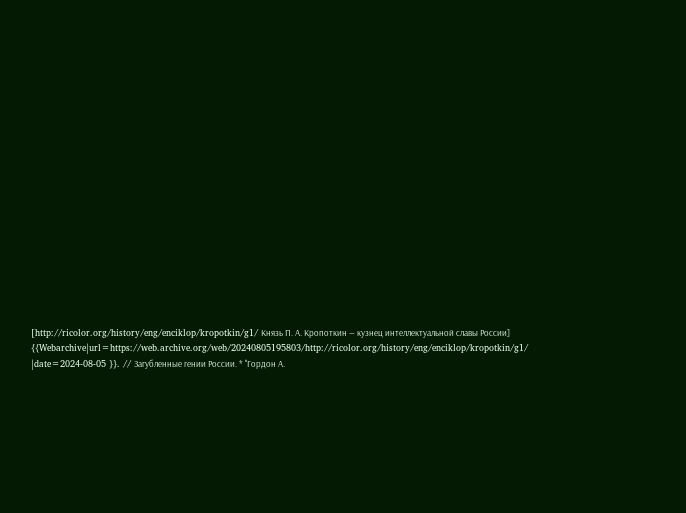[http://ricolor.org/history/eng/enciklop/kropotkin/g1/ Князь П. А. Кропоткин — кузнец интеллектуальной славы России] {{Webarchive|url=https://web.archive.org/web/20240805195803/http://ricolor.org/history/eng/enciklop/kropotkin/g1/ |date=2024-08-05 }}. // Загубленные гении России. * ''Гордон А.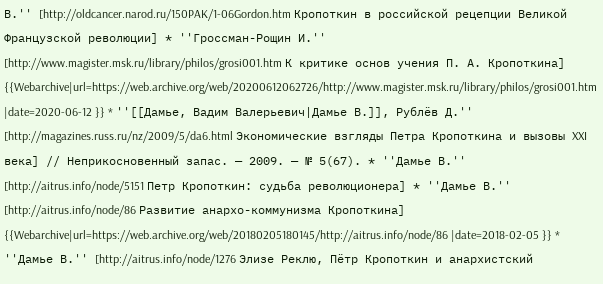В.'' [http://oldcancer.narod.ru/150PAK/1-06Gordon.htm Кропоткин в российской рецепции Великой Французской революции] * ''Гроссман-Рощин И.'' [http://www.magister.msk.ru/library/philos/grosi001.htm К критике основ учения П. А. Кропоткина] {{Webarchive|url=https://web.archive.org/web/20200612062726/http://www.magister.msk.ru/library/philos/grosi001.htm |date=2020-06-12 }} * ''[[Дамье, Вадим Валерьевич|Дамье В.]], Рублёв Д.'' [http://magazines.russ.ru/nz/2009/5/da6.html Экономические взгляды Петра Кропоткина и вызовы XXI века] // Неприкосновенный запас. — 2009. — № 5(67). * ''Дамье В.'' [http://aitrus.info/node/5151 Петр Кропоткин: судьба революционера] * ''Дамье В.'' [http://aitrus.info/node/86 Развитие анархо-коммунизма Кропоткина] {{Webarchive|url=https://web.archive.org/web/20180205180145/http://aitrus.info/node/86 |date=2018-02-05 }} * ''Дамье В.'' [http://aitrus.info/node/1276 Элизе Реклю, Пётр Кропоткин и анархистский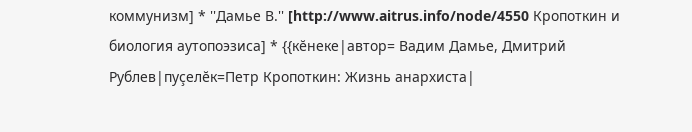коммунизм] * ''Дамье В.'' [http://www.aitrus.info/node/4550 Кропоткин и биология аутопоэзиса] * {{кĕнеке|автор= Вадим Дамье, Дмитрий Рублев|пуçелĕк=Петр Кропоткин: Жизнь анархиста|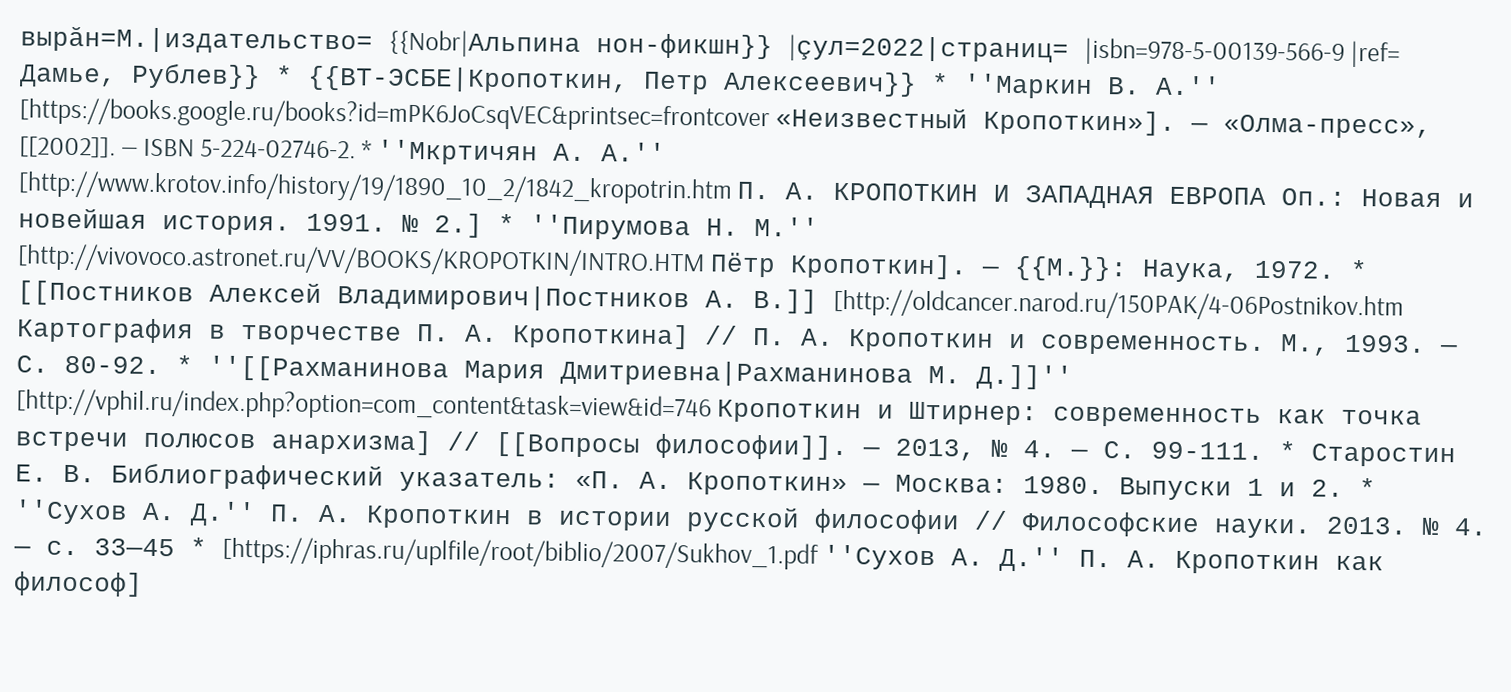вырăн=М.|издательство= {{Nobr|Альпина нон-фикшн}} |çул=2022|страниц= |isbn=978-5-00139-566-9 |ref= Дамье, Рублев}} * {{ВТ-ЭСБЕ|Кропоткин, Петр Алексеевич}} * ''Маркин В. А.'' [https://books.google.ru/books?id=mPK6JoCsqVEC&printsec=frontcover «Неизвестный Кропоткин»]. — «Олма-пресс», [[2002]]. — ISBN 5-224-02746-2. * ''Мкртичян А. А.'' [http://www.krotov.info/history/19/1890_10_2/1842_kropotrin.htm П. А. КРОПОТКИН И ЗАПАДНАЯ ЕВРОПА Оп.: Новая и новейшая история. 1991. № 2.] * ''Пирумова Н. М.'' [http://vivovoco.astronet.ru/VV/BOOKS/KROPOTKIN/INTRO.HTM Пётр Кропоткин]. — {{М.}}: Наука, 1972. * [[Постников Алексей Владимирович|Постников А. В.]] [http://oldcancer.narod.ru/150PAK/4-06Postnikov.htm Картография в творчестве П. А. Кропоткина] // П. А. Кропоткин и современность. М., 1993. — С. 80-92. * ''[[Рахманинова Мария Дмитриевна|Рахманинова М. Д.]]'' [http://vphil.ru/index.php?option=com_content&task=view&id=746 Кропоткин и Штирнер: современность как точка встречи полюсов анархизма] // [[Вопросы философии]]. — 2013, № 4. — С. 99-111. * Старостин Е. В. Библиографический указатель: «П. А. Кропоткин» — Москва: 1980. Выпуски 1 и 2. * ''Сухов А. Д.'' П. А. Кропоткин в истории русской философии // Философские науки. 2013. № 4. — с. 33—45 * [https://iphras.ru/uplfile/root/biblio/2007/Sukhov_1.pdf ''Сухов А. Д.'' П. А. Кропоткин как философ]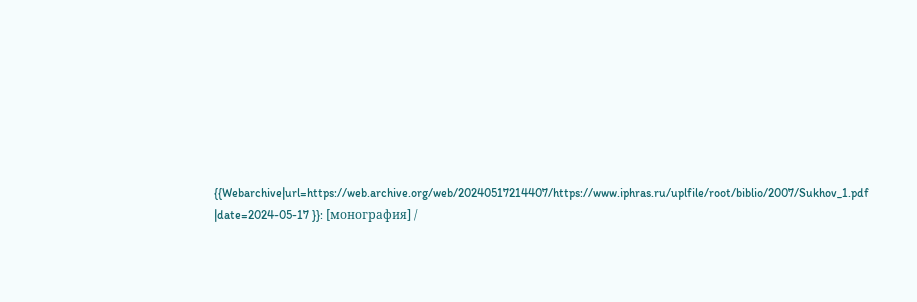{{Webarchive|url=https://web.archive.org/web/20240517214407/https://www.iphras.ru/uplfile/root/biblio/2007/Sukhov_1.pdf |date=2024-05-17 }}: [монография] /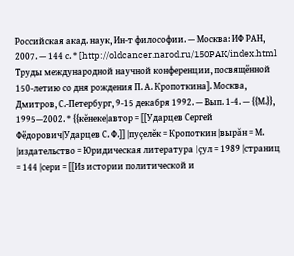Российская акад. наук, Ин-т философии. — Москва: ИФ РАН, 2007. — 144 с. * [http://oldcancer.narod.ru/150PAK/index.html Труды международной научной конференции, посвящённой 150-летию со дня рождения П. А. Кропоткина]. Москва, Дмитров, С.-Петербург, 9-15 декабря 1992. — Вып. 1-4. — {{М.}}, 1995—2002. * {{кĕнеке|автор = [[Ударцев Сергей Фёдорович|Ударцев С. Ф.]] |пуçелĕк = Кропоткин |вырăн = М. |издательство = Юридическая литература |çул = 1989 |страниц = 144 |сери = [[Из истории политической и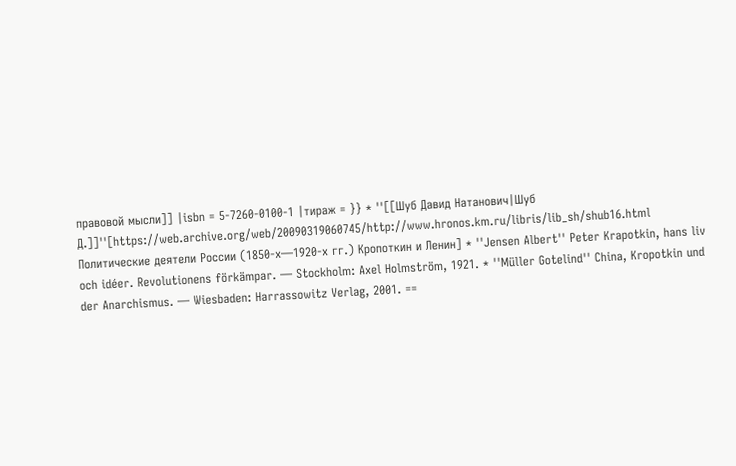правовой мысли]] |isbn = 5-7260-0100-1 |тираж = }} * ''[[Шуб Давид Натанович|Шуб Д.]]''[https://web.archive.org/web/20090319060745/http://www.hronos.km.ru/libris/lib_sh/shub16.html Политические деятели России (1850-х—1920-х гг.) Кропоткин и Ленин] * ''Jensen Albert'' Peter Krapotkin, hans liv och idéer. Revolutionens förkämpar. — Stockholm: Axel Holmström, 1921. * ''Müller Gotelind'' China, Kropotkin und der Anarchismus. — Wiesbaden: Harrassowitz Verlag, 2001. ==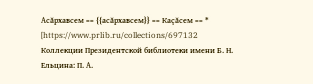Асăрхавсем == {{асăрхавсем}} == Каçăсем == * [https://www.prlib.ru/collections/697132 Коллекции Президентской библиотеки имени Б. Н. Ельцина: П. А.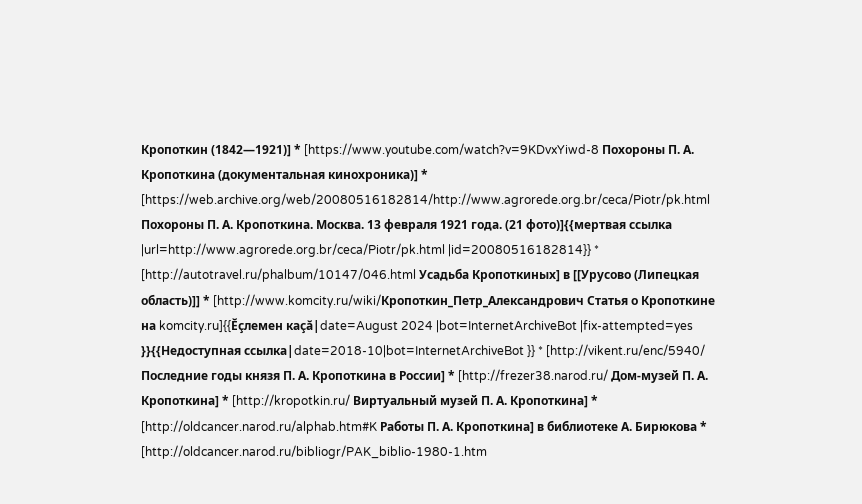Кропоткин (1842—1921)] * [https://www.youtube.com/watch?v=9KDvxYiwd-8 Похороны П. А. Кропоткина (документальная кинохроника)] * [https://web.archive.org/web/20080516182814/http://www.agrorede.org.br/ceca/Piotr/pk.html Похороны П. А. Кропоткина. Москва. 13 февраля 1921 года. (21 фото)]{{мертвая ссылка |url=http://www.agrorede.org.br/ceca/Piotr/pk.html |id=20080516182814}} * [http://autotravel.ru/phalbum/10147/046.html Усадьба Кропоткиных] в [[Урусово (Липецкая область)]] * [http://www.komcity.ru/wiki/Кропоткин_Петр_Александрович Статья о Кропоткине на komcity.ru]{{Ĕçлемен каçă|date=August 2024 |bot=InternetArchiveBot |fix-attempted=yes }}{{Недоступная ссылка|date=2018-10|bot=InternetArchiveBot }} * [http://vikent.ru/enc/5940/ Последние годы князя П. А. Кропоткина в России] * [http://frezer38.narod.ru/ Дом-музей П. А. Кропоткина] * [http://kropotkin.ru/ Виртуальный музей П. А. Кропоткина] * [http://oldcancer.narod.ru/alphab.htm#K Работы П. А. Кропоткина] в библиотеке А. Бирюкова * [http://oldcancer.narod.ru/bibliogr/PAK_biblio-1980-1.htm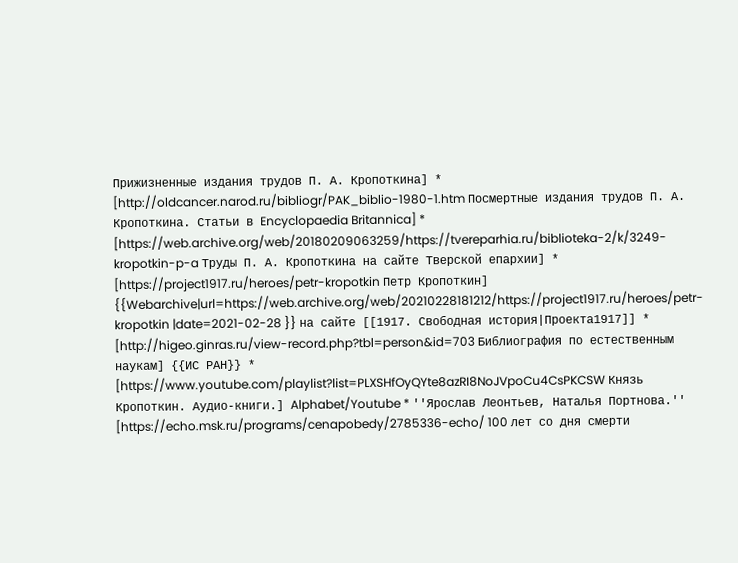Прижизненные издания трудов П. А. Кропоткина] * [http://oldcancer.narod.ru/bibliogr/PAK_biblio-1980-1.htm Посмертные издания трудов П. А. Кропоткина. Статьи в Encyclopaedia Britannica] * [https://web.archive.org/web/20180209063259/https://tvereparhia.ru/biblioteka-2/k/3249-kropotkin-p-a Труды П. А. Кропоткина на сайте Тверской епархии] * [https://project1917.ru/heroes/petr-kropotkin Петр Кропоткин] {{Webarchive|url=https://web.archive.org/web/20210228181212/https://project1917.ru/heroes/petr-kropotkin |date=2021-02-28 }} на сайте [[1917. Свободная история|Проекта1917]] * [http://higeo.ginras.ru/view-record.php?tbl=person&id=703 Библиография по естественным наукам] {{ИС РАН}} * [https://www.youtube.com/playlist?list=PLXSHfOyQYte8azRI8NoJVpoCu4CsPKCSW Князь Кропоткин. Аудио-книги.] Alphabet/Youtube * ''Ярослав Леонтьев, Наталья Портнова.'' [https://echo.msk.ru/programs/cenapobedy/2785336-echo/ 100 лет со дня смерти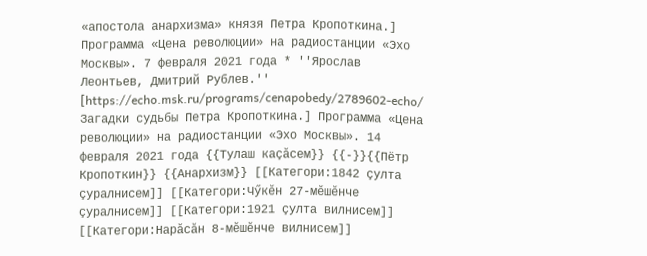«апостола анархизма» князя Петра Кропоткина.] Программа «Цена революции» на радиостанции «Эхо Москвы». 7 февраля 2021 года * ''Ярослав Леонтьев, Дмитрий Рублев.'' [https://echo.msk.ru/programs/cenapobedy/2789602-echo/ Загадки судьбы Петра Кропоткина.] Программа «Цена революции» на радиостанции «Эхо Москвы». 14 февраля 2021 года {{Тулаш каçăсем}} {{-}}{{Пётр Кропоткин}} {{Анархизм}} [[Категори:1842 çулта çуралнисем]] [[Категори:Чӳкĕн 27-мĕшĕнче çуралнисем]] [[Категори:1921 çулта вилнисем]] [[Категори:Нарăсăн 8-мĕшĕнче вилнисем]]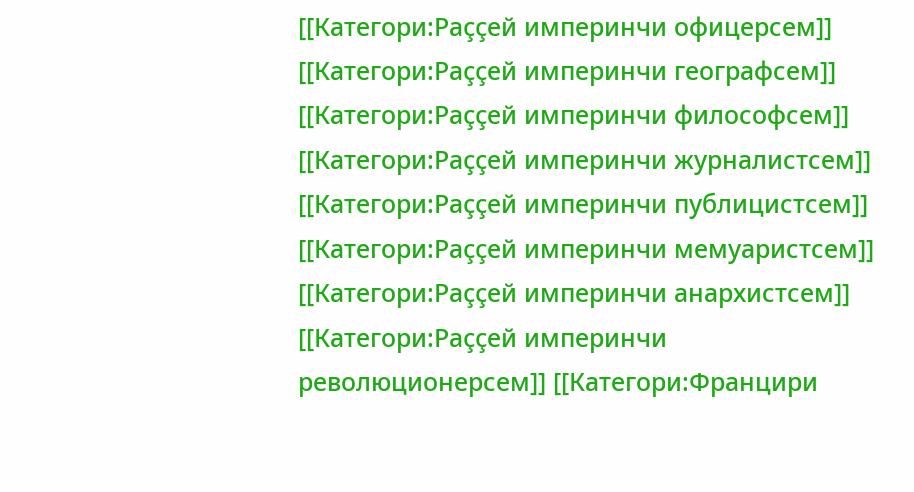[[Категори:Раççей империнчи офицерсем]] [[Категори:Раççей империнчи географсем]] [[Категори:Раççей империнчи философсем]] [[Категори:Раççей империнчи журналистсем]] [[Категори:Раççей империнчи публицистсем]] [[Категори:Раççей империнчи мемуаристсем]] [[Категори:Раççей империнчи анархистсем]] [[Категори:Раççей империнчи революционерсем]] [[Категори:Францири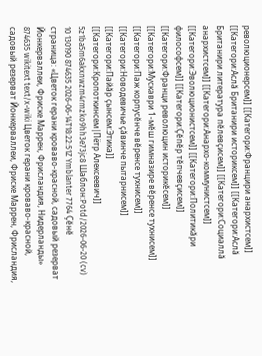революционерсем]] [[Категори:Францири анархистсем]] [[Категори:Аслă Британири историксем]] [[Категори:Аслă Британири литература пĕлевçисем]] [[Категори:Социаллă анархистсем]] [[Категори:Анархо-коммунистсем]] [[Категори:Эволюционистсем]] [[Категори:Политикăри философсем]] [[Категори:Çĕпĕр тĕпчевçисем]] [[Категори:Франци революцин историкĕсем]] [[Категори:Мускаври 1-мĕш гимназире вĕренсе тухнисем]] [[Категори:Паж корпусĕнче вĕренсе тухнисем]] [[Категори:Новодевичье çăвинче пытарнисем]] [[Категори:Пайăр çынсем:Этика]] [[Категори:Кропоткинсем|Пётр Алексеевич]] 5z1ba5m6akxnwzm4rmzko9hh3e73jc8 Шаблон:Potd/2026-06-20 (cv) 10 130190 874635 2026-06-14T18:22:51Z Ymblanter 7764 Ҫӗнӗ страница: «Цветок герани кроваво-красной, садовый резерват Йонкерваллеи, Фриске Маррен, Фрисландия, Нидерланды» 874635 wikitext text/x-wiki Цветок герани кроваво-красной, садовый резерват Йонкерваллеи, Фриске Маррен, Фрисландия,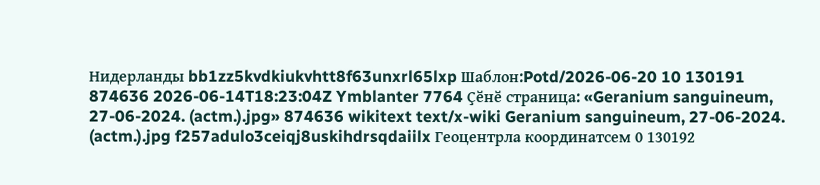Нидерланды bb1zz5kvdkiukvhtt8f63unxrl65lxp Шаблон:Potd/2026-06-20 10 130191 874636 2026-06-14T18:23:04Z Ymblanter 7764 Ҫӗнӗ страница: «Geranium sanguineum, 27-06-2024. (actm.).jpg» 874636 wikitext text/x-wiki Geranium sanguineum, 27-06-2024. (actm.).jpg f257adulo3ceiqj8uskihdrsqdaiilx Геоцентрла координатсем 0 130192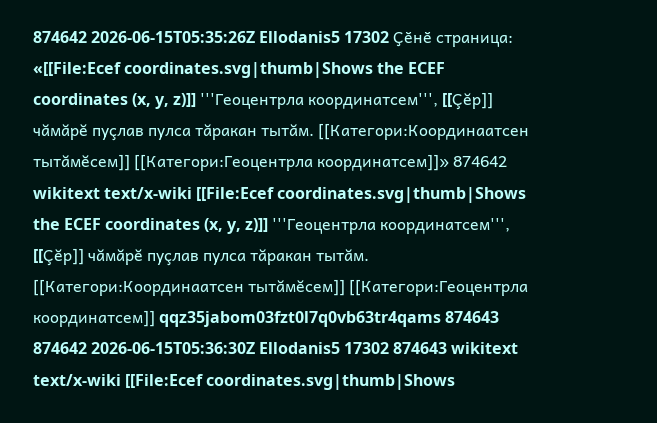874642 2026-06-15T05:35:26Z Ellodanis5 17302 Ҫӗнӗ страница: «[[File:Ecef coordinates.svg|thumb|Shows the ECEF coordinates (x, y, z)]] '''Геоцентрла координатсем''', [[Çĕр]] чăмăрĕ пуçлав пулса тăракан тытăм. [[Категори:Координаатсен тытăмĕсем]] [[Категори:Геоцентрла координатсем]]» 874642 wikitext text/x-wiki [[File:Ecef coordinates.svg|thumb|Shows the ECEF coordinates (x, y, z)]] '''Геоцентрла координатсем''', [[Çĕр]] чăмăрĕ пуçлав пулса тăракан тытăм. [[Категори:Координаатсен тытăмĕсем]] [[Категори:Геоцентрла координатсем]] qqz35jabom03fzt0l7q0vb63tr4qams 874643 874642 2026-06-15T05:36:30Z Ellodanis5 17302 874643 wikitext text/x-wiki [[File:Ecef coordinates.svg|thumb|Shows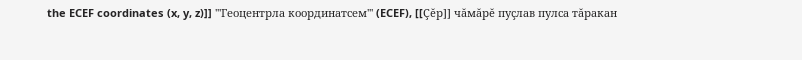the ECEF coordinates (x, y, z)]] '''Геоцентрла координатсем''' (ECEF), [[Çĕр]] чăмăрĕ пуçлав пулса тăракан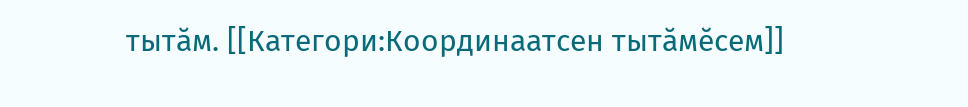тытăм. [[Категори:Координаатсен тытăмĕсем]]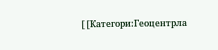[[Категори:Геоцентрла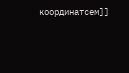координатсем]]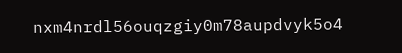nxm4nrdl56ouqzgiy0m78aupdvyk5o4